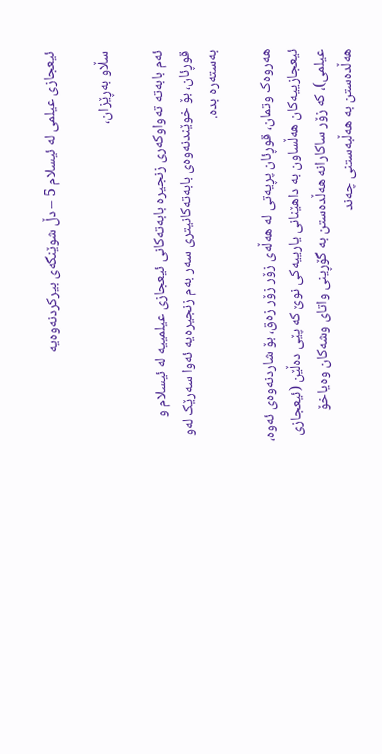ئیعجازی عیلمی لە ئیسلام 5 – دڵ شوێنگەی بیرکردنەوەیە

سڵاو بەڕێزان،

ئەم بابەتە تەواوکەری زنجیرە بابەتەکانی ئیعجازی عیلمییە لە ئیسلام و قوڕئان، بۆ خوێندنەوەی بابەتەکانیتری سەر بەم زنجیرەیە ئەوا سەرێک لەو بەستەرە بدە.

هەروەک وتمان، قوڕئان پڕیەتی لە هەڵەی زۆر زۆر زەق، بۆ شاردنەوەی ئەوە، ئیعجازییەکان هەڵساون بە داهێنانی یارییەکی نوێ کە پێی دەڵێن (ئیعجازی عیلمی)، کە زۆر ساکارانە هەڵدەستن بە گۆڕینی واتای وشەکان وەیاخۆ هەڵدەستن بە هەڵبەستنی چەند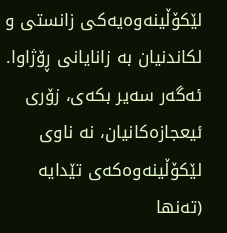لێکۆڵینەوەیەکی زانستی و لکاندنیان بە زانایانی ڕۆژاوا. ئەگەر سەیر بکەی، زۆری ئیعجازەکانیان، نە ناوی لێکۆڵینەوەکەی تێدایە (تەنها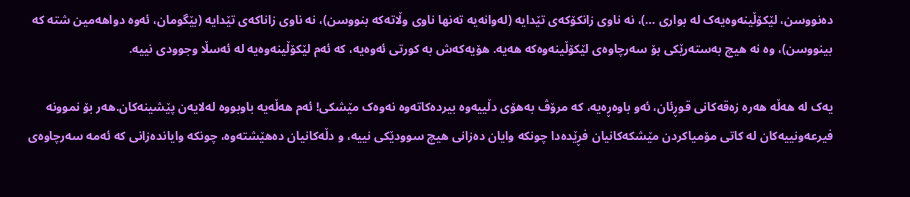دەنووسن، لێکۆڵینەوەیەک لە بواری …)، نە ناوی زانکۆکەی تێدایە (لەوانەیە تەنها ناوی وڵاتەکە بنووسن)، نە ناوی زاناکەی تێدایە (بێگومان، ئەوە دواهەمین شتە کە بینووسن)، وە نە هیچ بەستەرێکی بۆ سەرچاوەی لێکۆڵینەوەکە هەیە. هۆیەکەش بە کورتی ئەوەیە، کە ئەم لێکۆڵینەوەیە لە ئەسڵا وجوودی نییە.

یەک لە هەڵە هەرە زەقەکانی قوڕئان، ئەو باوەڕەیە، کە مرۆڤ بەهۆی دڵییەوە بیردەکاتەوە نەوەک مێشکی! ئەم هەڵەیە باوبووە لەلایەن پێشینەکان.هەر بۆ نموونە فیرعەونییەکان لە کاتی مۆمیاکردن مێشکەکانیان فڕێدەدا چونکە وایان دەزانی هیچ سوودێکی نییە، و دڵەکانیان دەهێشتەوە، چونکە وایاندەزانی کە ئەمە سەرچاوەی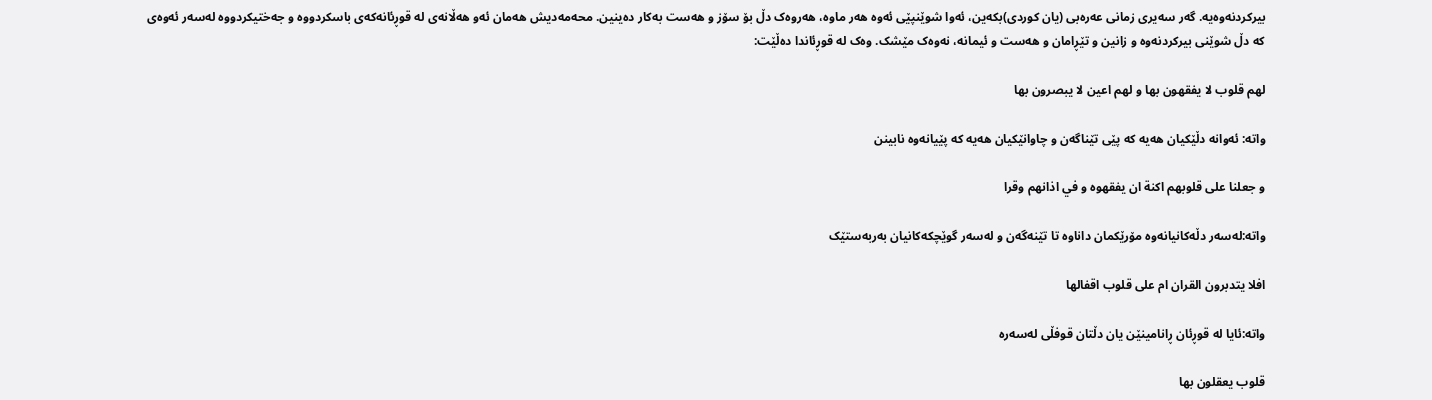بیرکردنەوەیە. گەر سەیری زمانی عەرەبی (یان کوردی)بکەین، ئەوا شوێنپێی ئەوە هەر ماوە، هەروەک دڵ بۆ سۆز و هەست بەکار دەینین. محەمەدیش هەمان ئەو هەڵانەی لە قوڕئانەکەی باسکردووە و جەختیکردووە لەسەر ئەوەی کە دڵ شوێنی بیرکردنەوە و زانین و تێڕامان و هەست و ئیمانە، نەوەک مێشک. وەک لە قوڕئاندا دەڵێت:

لهم قلوب لا يفقهون بها و لهم اعين لا يبصرون بها

واتە: ئەوانە دڵێکیان هەیە کە پێی تێناگەن و چاوانێکیان هەیە کە پێیانەوە نابینن

و جعلنا على قلوبهم اكنة ان يفقهوه و في اذانهم وقرا

واتە:لەسەر دڵەکانیانەوە مۆرێکمان داناوە تا تێنەگەن و لەسەر گوێچکەکانیان بەربەستێک

افلا يتدبرون القران ام على قلوب اقفالها

واتە:ئایا لە قوڕئان ڕانامینێن یان دڵتان قوفڵی لەسەرە

قلوب يعقلون بها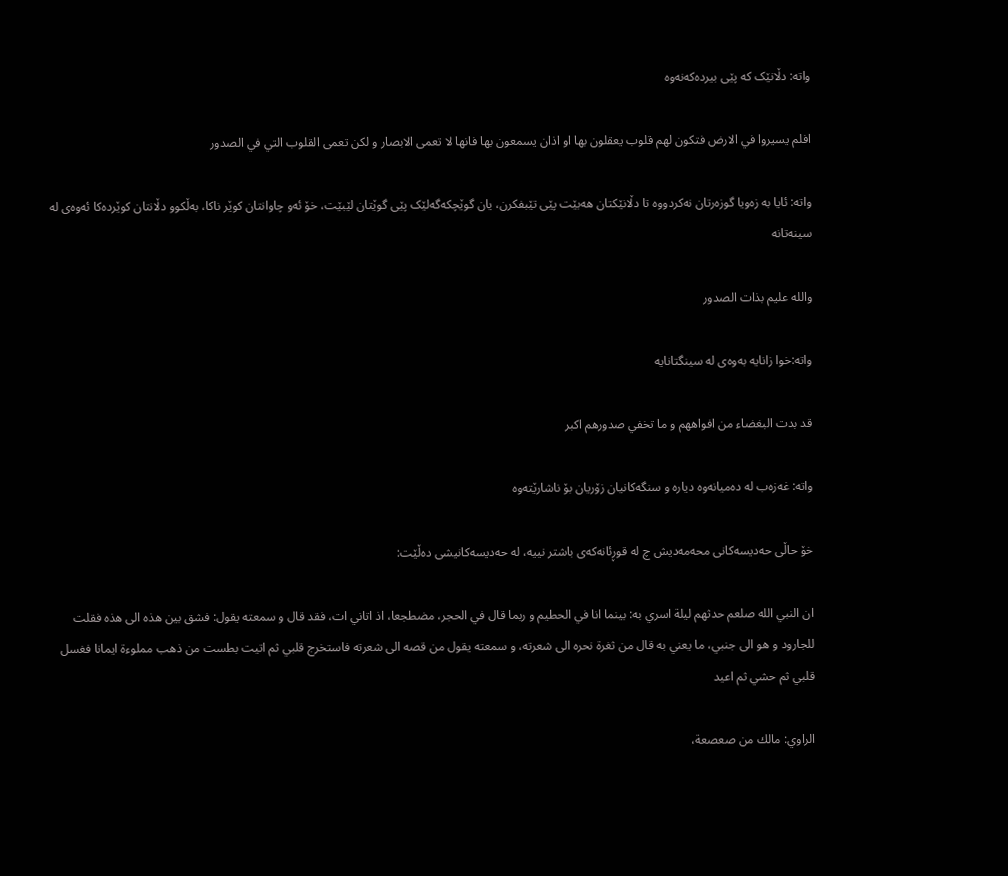واتە: دڵانێک کە پێی بیردەکەنەوە

افلم يسيروا في الارض فتكون لهم قلوب يعقلون بها او اذان يسمعون بها فانها لا تعمى الابصار و لكن تعمى القلوب التي في الصدور

واتە: ئایا بە زەویا گوزەرتان نەکردووە تا دڵانێکتان هەبێت پێی تێبفکرن، یان گوێچکەگەلێک پێی گوێتان لێبێت، خۆ ئەو چاوانتان کوێر ناکا، بەڵکوو دڵانتان کوێردەکا ئەوەی لە سینەتانە

والله عليم بذات الصدور

واتە:خوا زانایە بەوەی لە سینگتانایە

قد بدت البغضاء من افواههم و ما تخفي صدورهم اكبر

واتە: غەزەب لە دەمیانەوە دیارە و سنگەکانیان زۆریان بۆ ناشارێتەوە

خۆ حاڵی حەدیسەکانی محەمەدیش چ لە قوڕئانەکەی باشتر نییە، لە حەدیسەکانیشی دەڵێت:

ان النبي الله صلعم حدثهم ليلة اسري به: بينما انا في الحطيم و ربما قال في الحجر، مضطجعا، اذ اتاني ات، فقد قال و سمعته يقول: فشق بين هذه الى هذه فقلت للجارود و هو الى جنبي، ما يعني به قال من ثغرة نحره الى شعرته، و سمعته يقول من قصه الى شعرته فاستخرج قلبي ثم اتيت بطست من ذهب مملوءة ايمانا فغسل قلبي ثم حشي ثم اعيد

الراوي: مالك من صعصعة،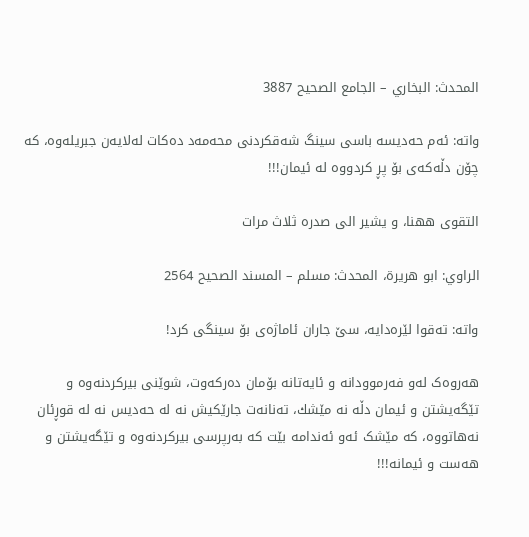المحدث: البخاري – الجامع الصحيح 3887

واتە: ئەم حەدیسە باسی سینگ شەقکردنی محەمەد دەکات لەلایەن جبریلەوە، کە چۆن دڵەکەی بۆ پڕ کردووە لە ئیمان!!!

التقوى ههنا، و يشير الى صدره ثلاث مرات

الراوي: ابو هريرة، المحدث: مسلم – المسند الصحيح 2564

واتە: تەقوا لێرەدایە، سێ جاران ئاماژەی بۆ سینگی کرد!

هەروەک لەو فەرموودانە و ئایەتانە بۆمان دەرکەوت، شوێنی بیرکردنەوە و تێگەیشتن و ئیمان دڵە نە مێشك، تەنانەت جارێکیش نە لە حەدیس نە لە قوڕئان نەهاتووە، کە مێشک ئەو ئەندامە بێت کە بەرپرسی بیرکردنەوە و تێگەیشتن و هەست و ئیمانە!!!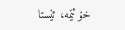خۆ ئێمە، ئێستا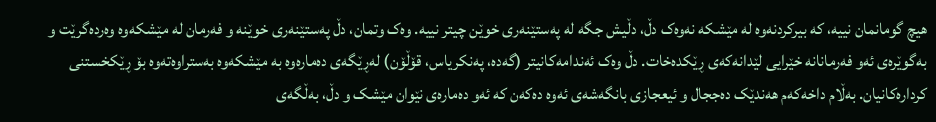هیچ گومانمان نییە، کە بیرکردنەوە لە مێشکە نەوەک دڵ، دڵیش جگە لە پەستێنەری خوێن چیتر نییە. وەک وتمان، دڵ پەستێنەری خوێنە و فەرمان لە مێشکەوە وەردەگرێت و بەگوێرەی ئەو فەرمانانە خێرایی لێدانەکەی ڕێکدەخات. دڵ وەک ئەندامەکانیتر (گەدە، پەنکریاس، قۆڵۆن) لەڕێگەی دەمارەوە بە مێشکەوە بەستراوەتەوە بۆ ڕێکخستنی کردارەکانیان. بەڵام داخەکەم هەندێک دەججال و ئیعجازی بانگەشەی ئەوە دەکەن کە ئەو دەمارەی نێوان مێشک و دڵ، بەڵگەی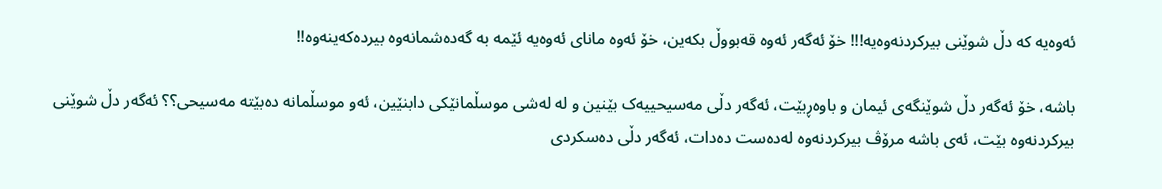ئەوەیە کە دڵ شوێنی بیرکردنەوەیە!!! خۆ ئەگەر ئەوە قەبووڵ بکەین، خۆ ئەوە مانای ئەوەیە ئێمە بە گەدەشمانەوە بیردەکەینەوە!!

باشە، خۆ ئەگەر دڵ شوێنگەی ئیمان و باوەڕبێت، ئەگەر دڵی مەسیحییەک بێنین و لە لەشی موسڵمانێکی دابنێین، ئەو موسڵمانە دەبێتە مەسیحی؟؟ ئەگەر دڵ شوێنی بیرکردنەوە بێت، ئەی باشە مرۆڤ بیرکردنەوە لەدەست دەدات، ئەگەر دڵی دەسکردی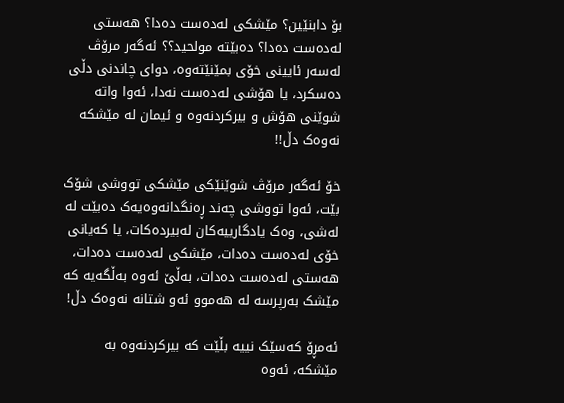بۆ دابنێین؟ مێشکی لەدەست دەدا؟ هەستی لەدەست دەدا؟ دەبێتە مولحید؟؟ ئەگەر مرۆڤ لەسەر ئایینی خۆی بمێنێتەوە، دوای چاندنی دڵی دەسکرد، یا هۆشی لەدەست نەدا، ئەوا واتە شوێنی هۆش و بیرکردنەوە و ئیمان لە مێشکە نەوەک دڵ!!

خۆ ئەگەر مرۆڤ شوێنێکی مێشکی تووشی شۆک بێت، ئەوا تووشی چەند ڕەنگدانەوەیەک دەبێت لە لەشی، وەک یادگارییەکان لەبیردەکات، یا کەیانی خۆی لەدەست دەدات، مێشکی لەدەست دەدات، هەستی لەدەست دەدات، بەڵێ ئەوە بەڵگەیە کە مێشک بەرپرسە لە هەموو ئەو شتانە نەوەک دڵ!

ئەمڕۆ کەسێک نییە بڵێت کە بیرکردنەوە بە مێشکە، ئەوە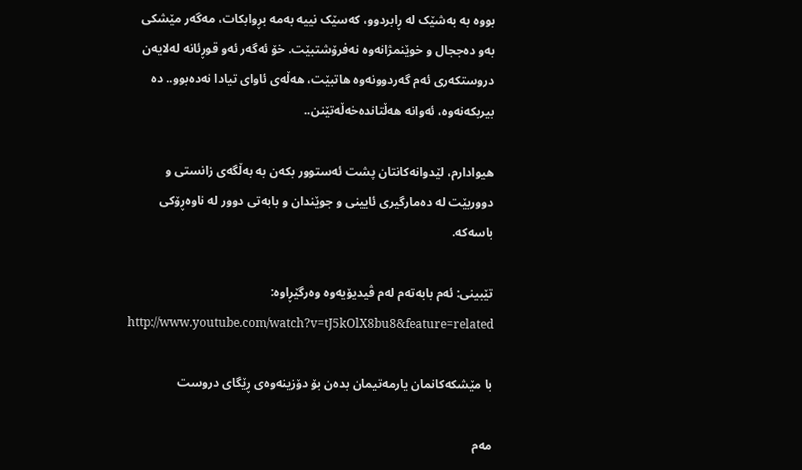بووە بە بەشێک لە ڕابردوو، کەسێک نییە بەمە بڕوابکات، مەگەر مێشکی بەو دەججال و خوێنمژانەوە نەفرۆشتبێت. خۆ ئەگەر ئەو قوڕئانە لەلایەن دروستکەری ئەم گەردوونەوە هاتبێت، هەڵەی ئاوای تیادا نەدەبوو.. دە بیربکەنەوە، ئەوانە هەڵتاندەخەڵەتێنن..

هیوادارم، لێدوانەکانتان پشت ئەستوور بکەن بە بەڵگەی زانستی و دووربێت لە دەمارگیری ئایینی و جوێندان و بابەتی دوور لە ناوەڕۆکی باسەکە.

تێبینی: ئەم بابەتەم لەم ڤیدیۆیەوە وەرگێڕاوە: http://www.youtube.com/watch?v=tJ5kOlX8bu8&feature=related

با مێشکەکانمان یارمەتیمان بدەن بۆ دۆزینەوەی ڕێگای دروست

مەم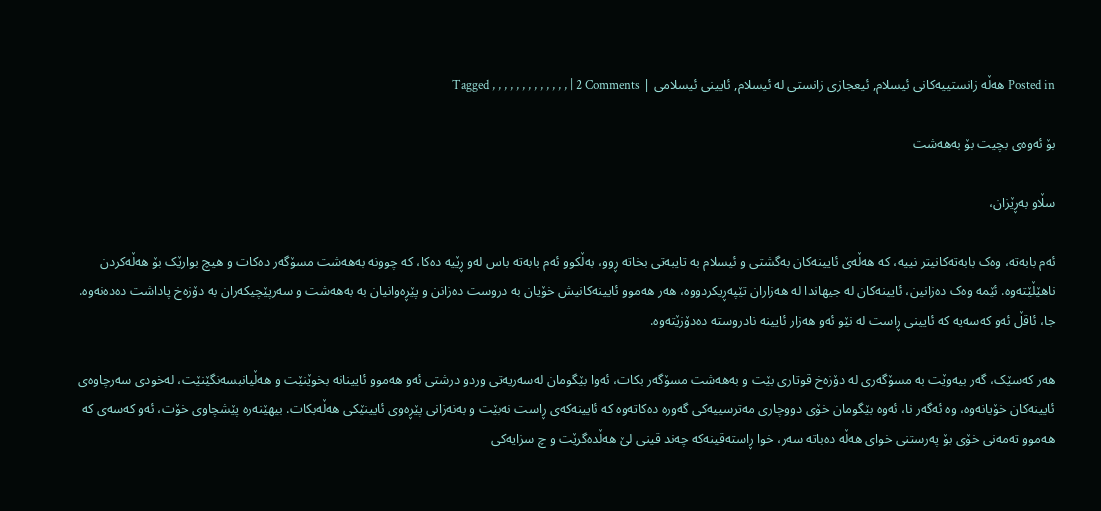Posted in هەڵە زانستییەکانی ئیسلام, ئیعجازی زانستی لە ئیسلام, ئایینی ئیسلامی | Tagged , , , , , , , , , , , , , | 2 Comments

بۆ ئەوەی بچیت بۆ بەهەشت

سڵاو بەڕێزان،

ئەم بابەتە، وەک بابەتەکانیتر نییە، کە هەڵەی ئایینەکان بەگشتی و ئیسلام بە تایبەتی بخاتە ڕوو، بەڵکوو ئەم بابەتە باس لەو ڕێیە دەکا، کە چوونە بەهەشت مسۆگەر دەکات و هیچ بوارێک بۆ هەڵەکردن ناهێڵێتەوە. ئێمە وەک دەزانین، ئایینەکان لە جیهاندا لە هەزاران تێپەڕیکردووە، هەر هەموو ئایینەکانیش خۆیان بە دروست دەزانن و پێڕەوانیان بە بەهەشت و سەرپێچیکەران بە دۆزەخ پاداشت دەدەنەوە. جا، ئاقڵ ئەو کەسەیە کە ئایینی ڕاست لە نێو ئەو هەزار ئایینە نادروستە دەدۆزێتەوە.

هەر کەسێک، گەر بیەوێت بە مسۆگەری لە دۆزەخ قوتاری بێت و بەهەشت مسۆگەر بکات، ئەوا بێگومان لەسەریەتی وردو درشتی ئەو هەموو ئایینانە بخوێنێت و هەڵیانبسەنگێنێت، لەخودی سەرچاوەی ئایینەکان خۆیانەوە، وە ئەگەر نا، ئەوە بێگومان خۆی دووچاری مەترسییەکی گەورە دەکاتەوە کە ئایینەکەی ڕاست نەبێت و بەنەزانی پێڕەوی ئایینێکی هەڵەبکات. بیهێنەرە پێشچاوی خۆت، ئەو کەسەی کە هەموو تەمەنی خۆی بۆ پەرستنی خوای هەڵە دەباتە سەر، خوا ڕاستەقینەکە چەند قینی لێ هەڵدەگرێت و چ سزایەکی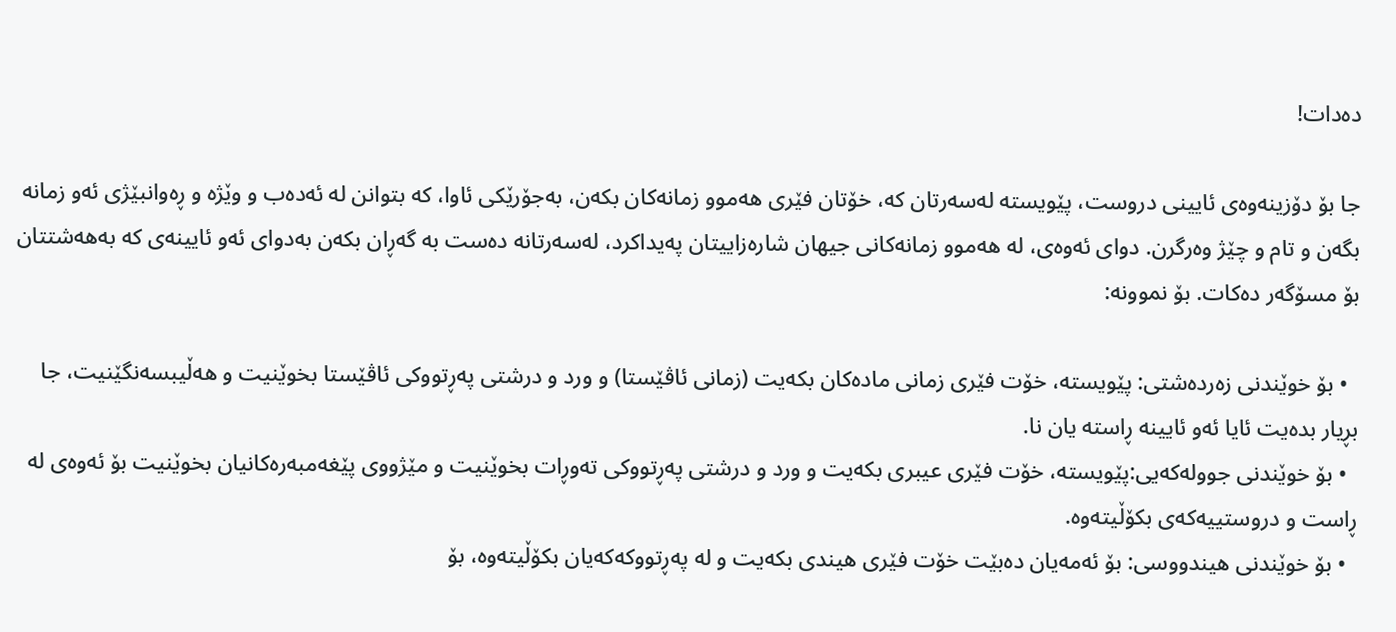دەدات!

جا بۆ دۆزینەوەی ئایینی دروست، پێویستە لەسەرتان کە، خۆتان فێری هەموو زمانەکان بکەن، بەجۆرێکی ئاوا، کە بتوانن لە ئەدەب و وێژە و ڕەوانبێژی ئەو زمانە بگەن و تام و چێژ وەرگرن. دوای ئەوەی، لە هەموو زمانەکانی جیهان شارەزاییتان پەیداکرد، لەسەرتانە دەست بە گەڕان بکەن بەدوای ئەو ئایینەی کە بەهەشتتان بۆ مسۆگەر دەکات. بۆ نموونە:

  • بۆ خوێندنی زەردەشتی: پێویستە، خۆت فێری زمانی مادەکان بکەیت (زمانی ئاڤێستا) و ورد و درشتی پەڕتووکی ئاڤێستا بخوێنیت و هەڵیبسەنگێنیت، جا بڕیار بدەیت ئایا ئەو ئایینە ڕاستە یان نا.
  • بۆ خوێندنی جوولەکەیی:پێویستە، خۆت فێری عیبری بکەیت و ورد و درشتی پەڕتووکی تەوڕات بخوێنیت و مێژووی پێغەمبەرەکانیان بخوێنیت بۆ ئەوەی لە ڕاست و دروستییەکەی بکۆڵیتەوە.
  • بۆ خوێندنی هیندووسی: بۆ ئەمەیان دەبێت خۆت فێری هیندی بکەیت و لە پەڕتووکەکەیان بکۆڵیتەوە، بۆ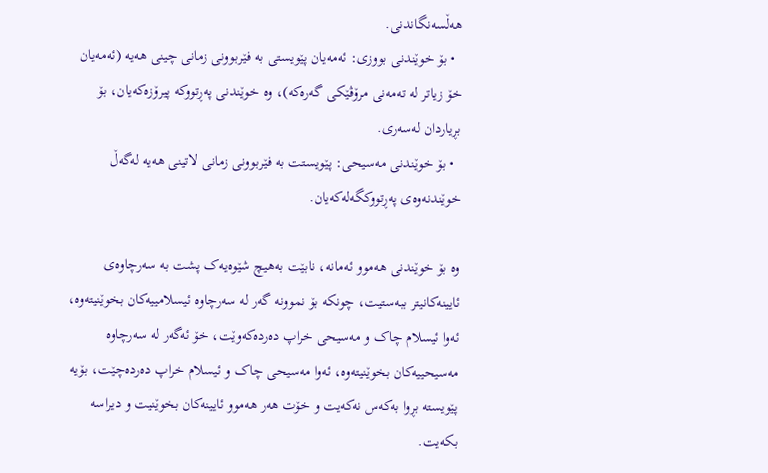هەڵسەنگاندنی.
  • بۆ خوێندنی بووزی: ئەمەیان پێویستی بە فێربوونی زمانی چینی هەیە (ئەمەیان خۆ زیاتر لە تەمەنی مرۆڤێکی گەرەکە)، وە خوێندنی پەڕتووکە پیرۆزەکەیان، بۆ بڕیاردان لەسەری.
  • بۆ خوێندنی مەسیحی: پێویستت بە فێربوونی زمانی لاتینی هەیە لەگەڵ خوێندنەوەی پەڕتووکگەلەکەیان.

وە بۆ خوێندنی هەموو ئەمانە، نابێت بەهیچ‌ شێوەیەک پشت بە سەرچاوەی ئایینەکانیتر ببەستیت، چونکە بۆ نموونە گەر لە سەرچاوە ئیسلامییەکان بخوێنیتەوە، ئەوا ئیسلام چاک و مەسیحی خراپ دەردەکەوێت، خۆ ئەگەر لە سەرچاوە مەسیحییەکان بخوێنیتەوە، ئەوا مەسیحی چاک و ئیسلام خراپ دەردەچێت، بۆیە پێویستە بڕوا بەکەس نەکەیت و خۆت هەر هەموو ئایینەکان بخوێنیت و دیراسە بکەیت.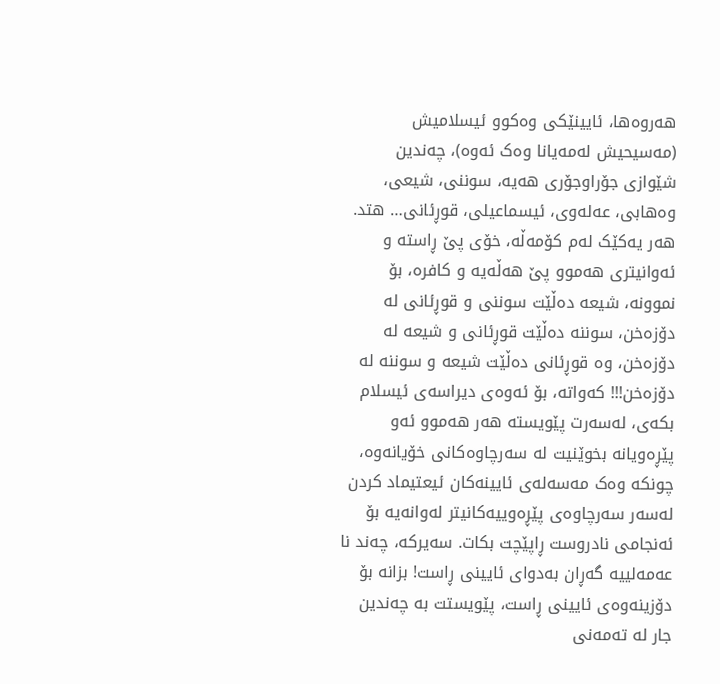هەروەها، ئایینێکی وەکوو ئیسلامیش (مەسیحیش لەمەیانا وەک ئەوە)، چەندین شێوازی جۆراوجۆری هەیە، سوننی، شیعی، وەهابی، عەلەوی، ئیسماعیلی، قوڕئانی… هتد. هەر یەکێک لەم کۆمەڵە، خۆی پێ ڕاستە و ئەوانیتری هەموو پێ هەڵەیە و کافرە، بۆ نموونە، شیعە دەڵێت سوننی و قوڕئانی لە دۆزەخن، سوننە دەڵێت قوڕئانی و شیعە لە دۆزەخن، وە قوڕئانی دەڵێت شیعە و سوننە لە دۆزەخن!!! کەواتە، بۆ ئەوەی دیراسەی ئیسلام بکەی، لەسەرت پێویستە هەر هەموو ئەو پێڕەویانە بخوێنیت لە سەرچاوەکانی خۆیانەوە، چونکە وەک مەسەلەی ئایینەکان ئیعتیماد کردن لەسەر سەرچاوەی پێڕەوییەکانیتر لەوانەیە بۆ ئەنجامی نادروست ڕاپێچت بکات. سەیرکە، چەند نا عەمەلییە گەڕان بەدوای ئایینی ڕاست! بزانە بۆ دۆزینەوەی ئایینی ڕاست، پێویستت بە چەندین جار لە تەمەنی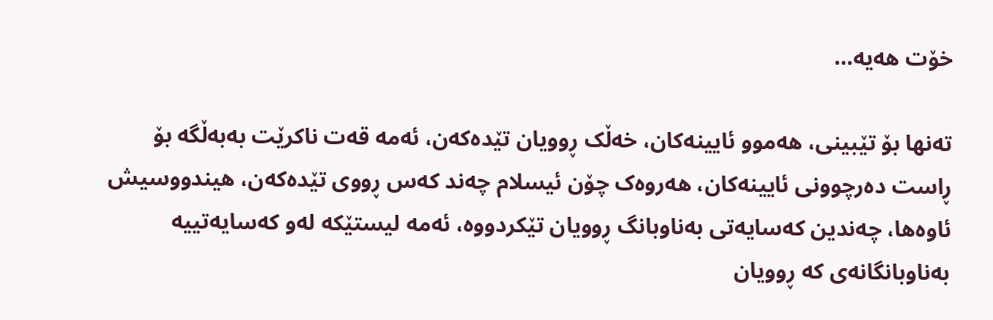خۆت هەیە…

تەنها بۆ تێبینی، هەموو ئایینەکان، خەڵک ڕوویان تێدەکەن، ئەمە قەت ناکرێت بەبەڵگە بۆ ڕاست دەرچوونی ئایینەکان، هەروەک چۆن ئیسلام چەند کەس ڕووی تێدەکەن، هیندووسیش ئاوەها، چەندین کەسایەتی بەناوبانگ ڕوویان تێکردووە، ئەمە لیستێکە لەو کەسایەتییە بەناوبانگانەی کە ڕوویان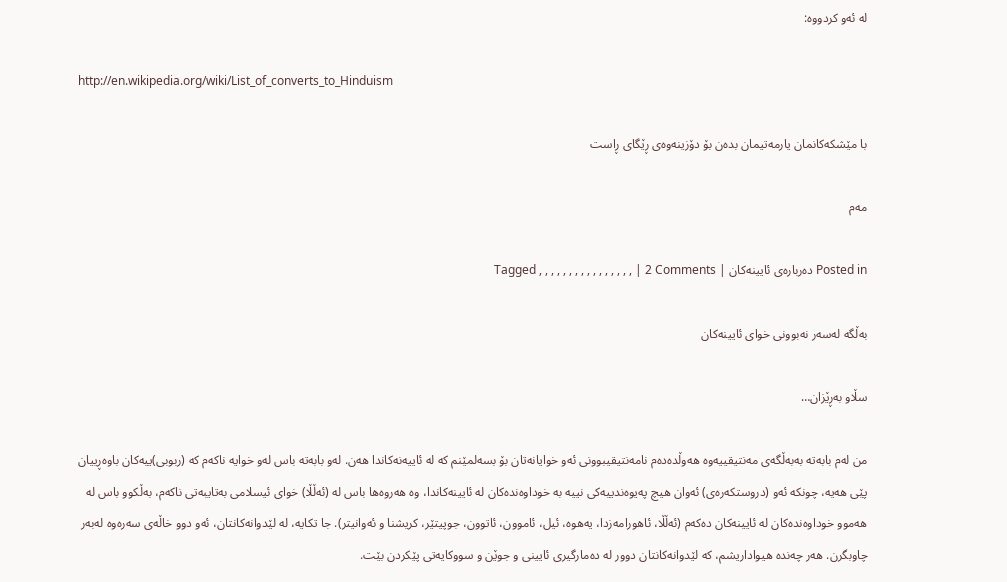لە ئەو کردووە:

http://en.wikipedia.org/wiki/List_of_converts_to_Hinduism

با مێشکەکانمان یارمەتیمان بدەن بۆ دۆزینەوەی ڕێگای ڕاست

مەم

Posted in دەربارەی ئایینەکان | Tagged , , , , , , , , , , , , , , , , | 2 Comments

بەڵگە لەسەر نەبوونی خوای ئایینەکان

سڵاو بەڕێزان…

من لەم بابەتە بەبەڵگەی مەنتیقییەوە هەوڵدەدەم نامەنتیقیبوونی ئەو خوایانەتان بۆ بسەلمێنم کە لە ئاییەنەکاندا هەن. لەو بابەتە باس لەو خوایە ناکەم کە (ربوبی)ییەکان باوەڕییان پێی هەیە، چونکە ئەو (دروستکەرەی) ئەوان هیچ پەیوەندییەکی نییە بە خوداوەندەکان لە ئایینەکاندا، وە هەروەها باس لە (ئەڵڵا) خوای ئیسلامی بەتایبەتی ناکەم، بەڵكوو باس لە هەموو خوداوەندەکان لە ئایینەکان دەکەم (ئەڵڵا، ئاهورامەزدا، یەهوە، ئیل، ئاموون، ئاتوون، جوپیتێر، کریشنا و ئەوانیتر). جا تکایە، لە لێدوانەکانتان، ئەو دوو خاڵەی سەرەوە لەبەر چاوبگرن. هەر چەندە هیواداریشم، کە لێدوانەکانتان دوور لە دەمارگیری ئایینی و جوێن و سووکایەتی پێکردن بێت.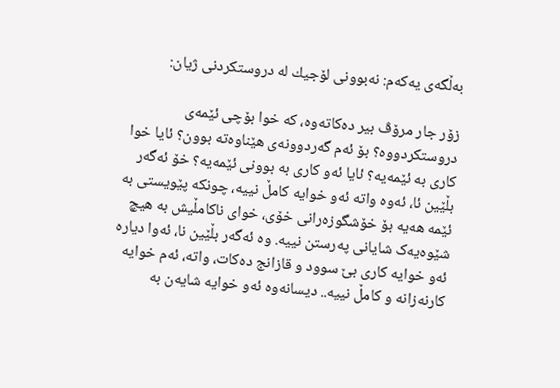بەڵگەی یەکەم: نەبوونی لۆجیك لە دروستکردنی ژیان:

زۆر جار مرۆڤ بیر دەکاتەوە، کە خوا بۆچی ئێمەی دروستکردووە؟ بۆ ئەم گەردوونەی هێناوەتە بوون؟ ئایا خوا کاری بە ئێمەیە؟ ئایا ئەو کاری بە بوونی ئێمەیە؟ خۆ ئەگەر بڵێین ئا، ئەوە واتە ئەو خوایە کامڵ نییە، چونکە پێویستی بە ئێمە هەیە بۆ خۆشگوزەرانی خۆی، خوای ناکامڵیش بە هیچ شێوەیەک شایانی پەرستن نییە. وە ئەگەر بڵێین نا، ئەوا دیارە ئەو خوایە کاری بێ سوود و قازانج دەکات، واتە، ئەم خوایە کارنەزانە و کامڵ نییە.. دیسانەوە ئەو خوایە شایەن بە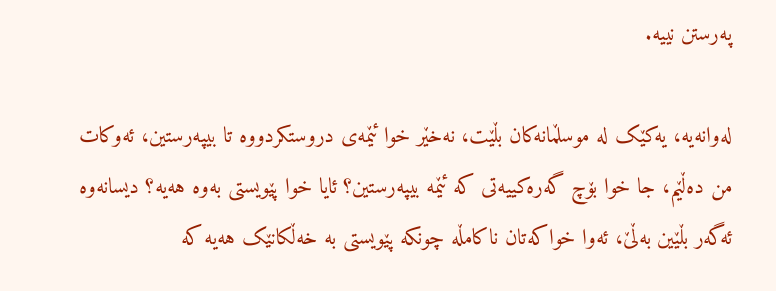پەرستن نییە.

لەوانەیە، یەکێک لە موسڵمانەکان بڵێت، نەخێر خوا ئێمەی دروستکردووە تا بیپەرستین، ئەوکات من دەڵێم، جا خوا بۆچ گەرەکییەتی کە ئێمە بیپەرستین؟ ئایا خوا پێویستی بەوە هەیە؟ دیسانەوە ئەگەر بڵێین بەڵێ، ئەوا خواکەتان ناکامڵە چونکە پێویستی بە خەڵکانێک هەیە کە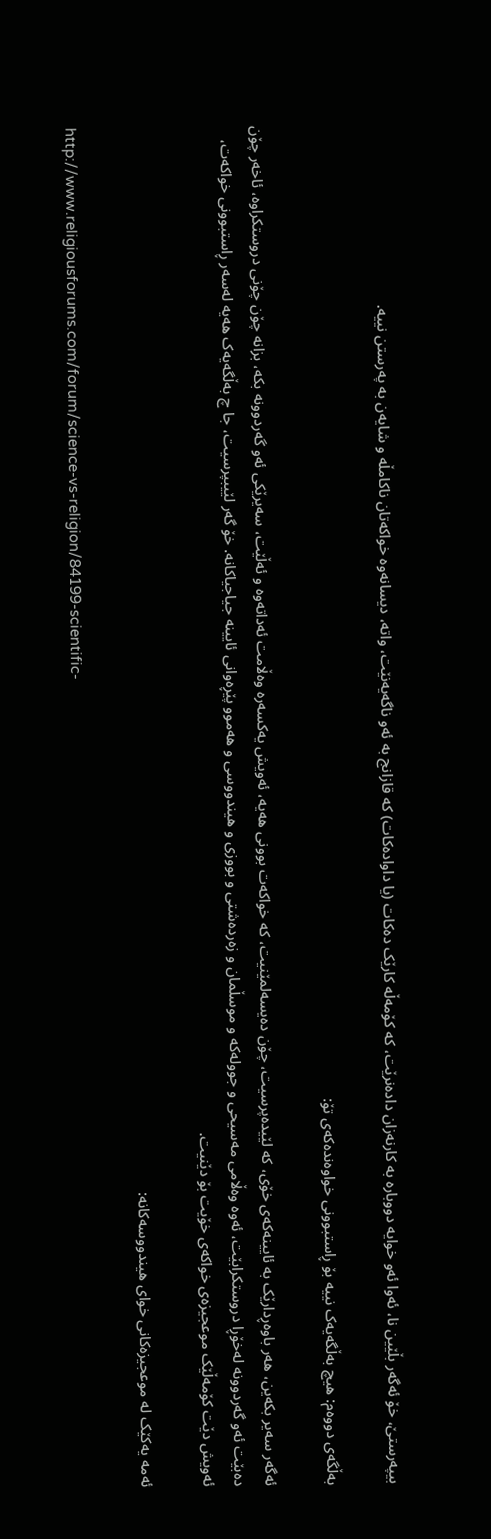بیپەرستێ، خۆ ئەگەر بڵێین نا، ئەوا ئەو خوایە دووبارە بە کارنەزان دادەنرێت، کە کۆمەڵە کارێک دەکات (یا داوادەکات) کە قازانج بە ئەو ناگەیەنێت، واتە، دیسانەوە خواکەتان ناکامڵە و شایەن بە پەرستن نییە.

بەڵگەی دووەم: هیچ بەڵگەیەک نییە بۆ ڕاستبوونی خواوەندەکەی تۆ:

ئەگەر سەیر بکەین، هەر باوەڕدارێک بە ئایینەکەی خۆی، کە لێیدەپرسیت، چۆن دەیسەلمێنیت، کە خواکەت بوونی هەیە، ئەویش یەکسەرە وەڵامت ئەداتەوە و ئەڵێت، سەیرێکی ئەو گەردوونە بکە، بزانە چۆن چۆنی دروستکراوە، ئاخەر چۆن دەبێت ئەو گەردوونە لەخۆڕا دروستکرابێت، ئەوە وەڵامی مەسیحی و جوولەکە و موسڵمان و زەردەشتی و بووزی و هیندووسی و هەموو پێڕەوانی ئایینە جیاجیاکانە. خۆ گەر لێیبپرسیت، جا چ بەڵگەیەک هەیە لەسەر ڕاستبوونی خواکەت، ئەویش دێت کۆمەڵێک موعجیزەی خواکەی خۆیت بۆ دێنیت.

ئەمە یەکێک لە موعجیزەکانی خوای هیندووسەکانە:

http://www.religiousforums.com/forum/science-vs-religion/84199-scientific-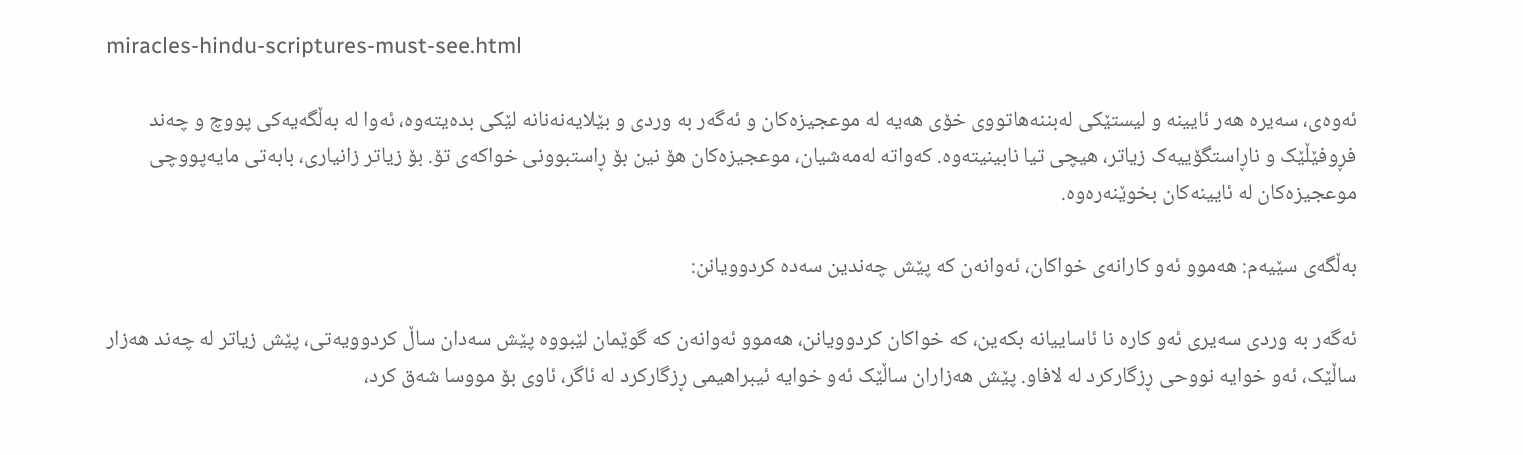miracles-hindu-scriptures-must-see.html

ئەوەی، سەیرە هەر ئایینە و لیستێکی لەبننەهاتووی خۆی هەیە لە موعجیزەکان و ئەگەر بە وردی و بێلایەنەنانە لێکی بدەیتەوە، ئەوا لە بەڵگەیەکی پووچ و چەند فڕوفێڵێک و ناڕاستگۆییەک زیاتر، هیچی تیا نابینیتەوە. کەواتە لەمەشیان، موعجیزەکان هۆ نین بۆ ڕاستبوونی خواکەی تۆ. بۆ زیاتر زانیاری، بابەتی مایەپووچی موعجیزەکان لە ئایینەکان بخوێنەرەوە.

بەڵگەی سێیەم: هەموو ئەو کارانەی خواکان، ئەوانەن کە پێش چەندین سەدە کردوویانن:

ئەگەر بە وردی سەیری ئەو کارە نا ئاساییانە بکەین، کە خواکان کردوویانن، هەموو ئەوانەن کە گوێمان لێبووە پێش سەدان ساڵ کردوویەتی، پێش زیاتر لە چەند هەزار ساڵێک، ئەو خوایە نووحی ڕزگارکرد لە لافاو. پێش هەزاران ساڵێک ئەو خوایە ئیبراهیمی ڕزگارکرد لە ئاگر، ئاوی بۆ مووسا شەق کرد،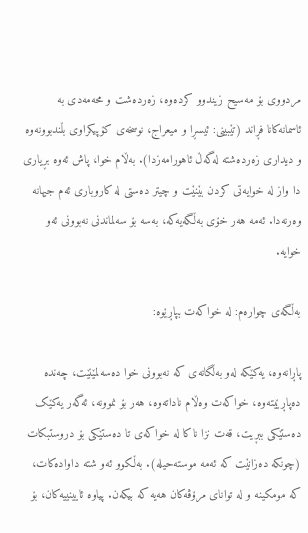مردووی بۆ مەسیح زیندوو کردەوە، زەردەشت و محەمەدی بە ئاسمانەکانا فڕاند (تێبینی: ئیسڕا و میعراج، نوسخەی کۆپیکراوی بڵندبوونەوە و دیداری زەردەشتە لەگەڵ ئاهورامەزدا). بەڵام خوا، پاش ئەوە بڕیاری دا واز لە خوایەتی کردن بێنێت و چیتر دەستی لە کاروباری ئەم جیهانە وەرنەدا. ئەمە هەر خۆی بەڵگەیەکە، بەسە بۆ سەلماندنی نەبوونی ئەو خوایە.

بەڵگەی چوارەم: لە خواکەت بپاڕێوە:

پاڕانەوە، یەکێکە لەو بەڵگانەی کە نەبوونی خوا دەسەلمێنێت، چەندە دەپاڕێیتەوە، خواکەت وەڵام ناداتەوە، هەر بۆ نموونە، ئەگەر یەکێک دەستێکی ببڕیت، قەت نزا ناکا لە خواکەی تا دەستێکی بۆ دروستبکات (چونکە دەزانێت کە ئەمە موستەحیلە). بەڵکوو ئەو شتە داوادەکات، کە مومکینە و لە توانای مرۆڤەکان هەیە کە بیکەن. پیاوە ئایینییەکان، بۆ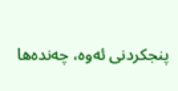پنجکردنی ئەوە، چەندەها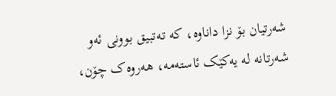شەرتیان بۆ نزا داناوە، کە تەتبیق بوونی ئەو شەرتانە لە یەکێک ئاستەمە، هەروەک چۆن،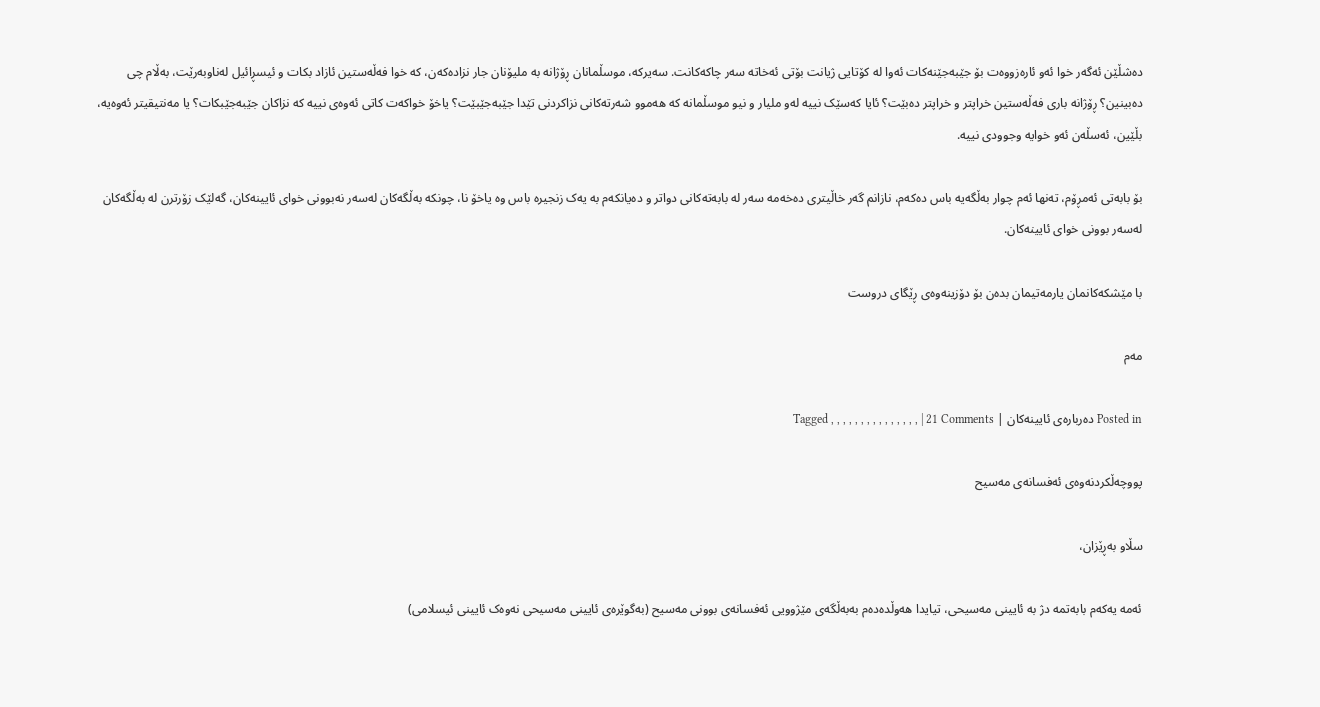دەشڵێن ئەگەر خوا ئەو ئارەزووەت بۆ جێبەجێنەکات ئەوا لە کۆتایی ژیانت بۆتی ئەخاتە سەر چاکەکانت. سەیرکە، موسڵمانان ڕۆژانە بە ملیۆنان جار نزادەکەن، کە خوا فەڵەستین ئازاد بکات و ئیسڕائیل لەناوبەرێت، بەڵام چی دەبینین؟ ڕۆژانە باری فەڵەستین خراپتر و خراپتر دەبێت؟ ئایا کەسێک نییە لەو ملیار و نیو موسڵمانە کە هەموو شەرتەکانی نزاکردنی تێدا جێبەجێبێت؟ یاخۆ خواکەت کاتی ئەوەی نییە کە نزاکان جێبەجێبکات؟ یا مەنتیقیتر ئەوەیە، بڵێین، ئەسڵەن ئەو خوایە وجوودی نییە.

بۆ بابەتی ئەمڕۆم، تەنها ئەم چوار بەڵگەیە باس دەکەم، نازانم گەر خاڵیتری دەخەمە سەر لە بابەتەکانی دواتر و دەیانکەم بە یەک زنجیرە باس وە یاخۆ نا، چونکە بەڵگەکان لەسەر نەبوونی خوای ئایینەکان، گەلێک زۆرترن لە بەڵگەکان لەسەر بوونی خوای ئایینەکان.

با مێشکەکانمان یارمەتیمان بدەن بۆ دۆزینەوەی ڕێگای دروست

مەم

Posted in دەربارەی ئایینەکان | Tagged , , , , , , , , , , , , , , , | 21 Comments

پووچەڵکردنەوەی ئەفسانەی مەسیح

سڵاو بەڕێزان،

ئەمە یەکەم بابەتمە دژ بە ئایینی مەسیحی، تیایدا هەوڵدەدەم بەبەڵگەی مێژوویی ئەفسانەی بوونی مەسیح (بەگوێرەی ئایینی مەسیحی نەوەک ئایینی ئیسلامی)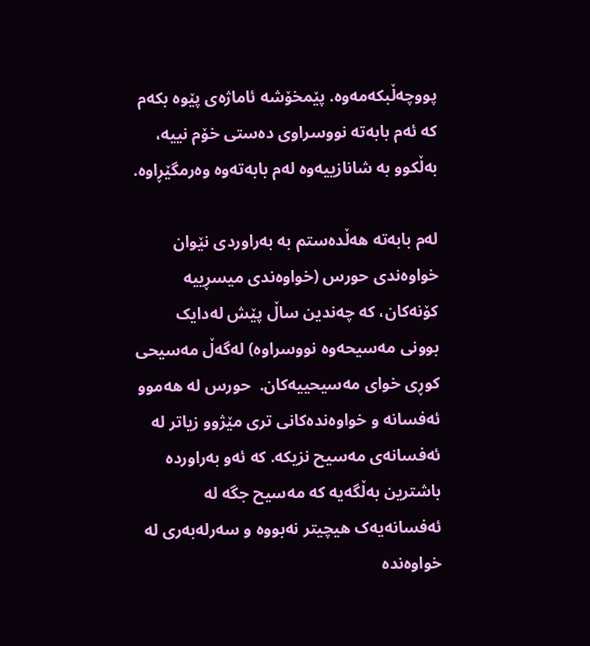پووچەڵبکەمەوە. پێمخۆشە ئاماژەی پێوە بکەم کە ئەم بابەتە نووسراوی دەستی خۆم نییە، بەڵکوو بە شانازییەوە لەم بابەتەوە وەرمگێڕاوە.

لەم بابەتە هەڵدەستم بە بەراوردی نێوان خواوەندی حورس (خواوەندی میسڕییە کۆنەکان، کە چەندین ساڵ پێش لەدایک بوونی مەسیحەوە نووسراوە) لەگەڵ مەسیحی کوڕی خوای مەسیحییەکان.  حورس لە هەموو ئەفسانە و خواوەندەکانی تری مێژوو زیاتر لە ئەفسانەی مەسیح نزیکە. کە ئەو بەراوردە باشترین بەڵگەیە کە مەسیح جگە لە ئەفسانەیەک هیچیتر نەبووە و سەرلەبەری لە خواوەندە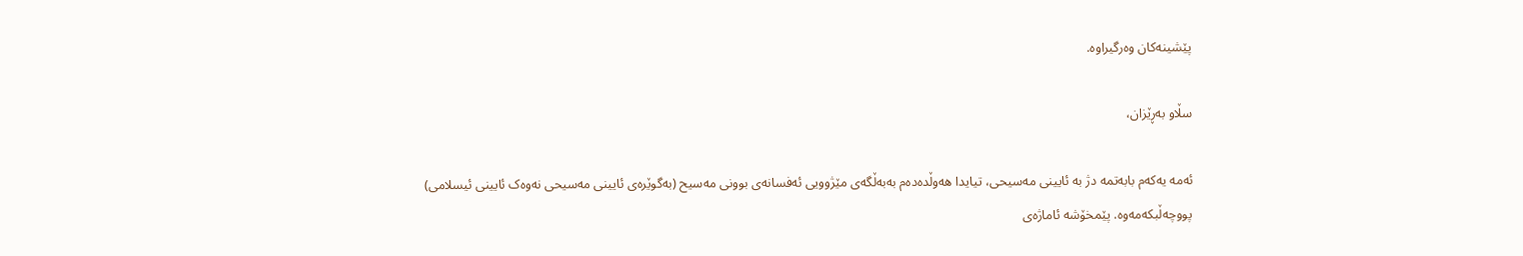پێشینەکان وەرگیراوە.

سڵاو بەڕێزان،

ئەمە یەکەم بابەتمە دژ بە ئایینی مەسیحی، تیایدا هەوڵدەدەم بەبەڵگەی مێژوویی ئەفسانەی بوونی مەسیح (بەگوێرەی ئایینی مەسیحی نەوەک ئایینی ئیسلامی) پووچەڵبکەمەوە. پێمخۆشە ئاماژەی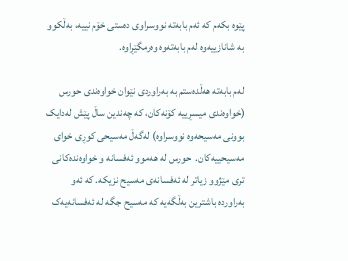پێوە بکەم کە ئەم بابەتە نووسراوی دەستی خۆم نییە، بەڵکوو بە شانازییەوە لەم بابەتەوە وەرمگێڕاوە.

لەم بابەتە هەڵدەستم بە بەراوردی نێوان خواوەندی حورس (خواوەندی میسڕییە کۆنەکان، کە چەندین ساڵ پێش لەدایک بوونی مەسیحەوە نووسراوە) لەگەڵ مەسیحی کوڕی خوای مەسیحییەکان.  حورس لە هەموو ئەفسانە و خواوەندەکانی تری مێژوو زیاتر لە ئەفسانەی مەسیح نزیکە. کە ئەو بەراوردە باشترین بەڵگەیە کە مەسیح جگە لە ئەفسانەیەک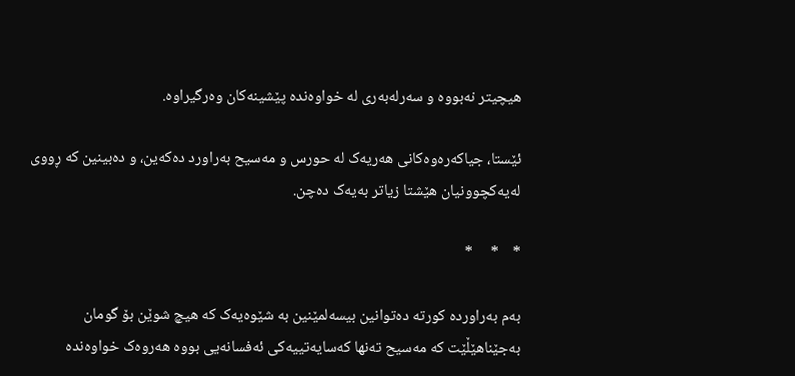هیچیتر نەبووە و سەرلەبەری لە خواوەندە پێشینەکان وەرگیراوە.

ئێستا، جیاکەرەوەکانی هەریەک لە حورس و مەسیح بەراورد دەکەین، و دەبینین کە ڕووی لەیەکچوونیان هێشتا زیاتر بەیەک دەچن.

*    *     *

بەم بەراوردە کورتە دەتوانین بیسەلمێنین بە شێوەیەک کە هیچ شوێن بۆ گومان بەجێناهێڵێت کە مەسیح تەنها کەسایەتییەکی ئەفسانەیی بووە هەروەک خواوەندە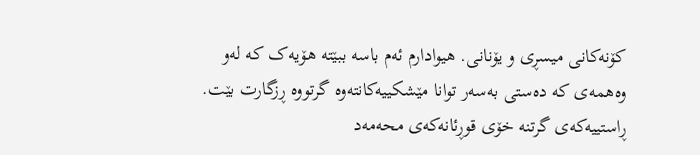کۆنەکانی میسڕی و یۆنانی. هیوادارم ئەم باسە ببێتە هۆیەک کە لەو وەهمەی کە دەستی بەسەر توانا مێشکییەکانتەوە گرتووە ڕزگارت بێت. ڕاستییەکەی گرتنە خۆی قوڕئانەکەی محەمەد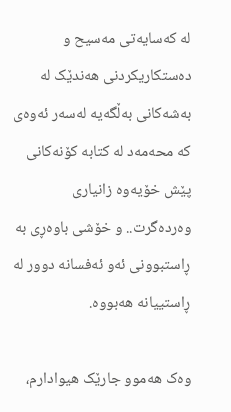لە کەسایەتی مەسیح و دەستکاریکردنی هەندێک لە بەشەکانی بەڵگەیە لەسەر ئەوەی کە محەمەد لە کتابە کۆنەکانی پێش خۆیەوە زانیاری وەردەگرت.. و خۆشی باوەڕی بە ڕاستبوونی ئەو ئەفسانە دوور لە ڕاستییانە هەبووە.

وەک هەموو جارێک هیوادارم،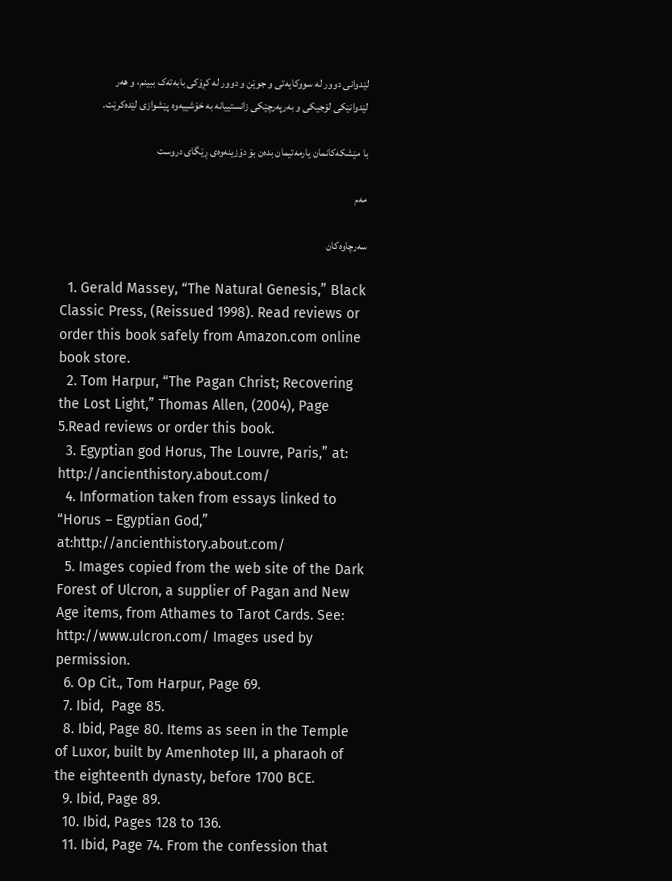لێدوانی دوور لە سووکایەتی و جوێن و دوور لە کڕۆکی بابەتەک ببینم، و هەر لێدوانێکی لۆجیکی و بەرپەرچێکی زانستییانە بە خۆشییەوە پێشوازی لێدەکرێت.

با مێشکەکانمان یارمەتیمان بدەن بۆ دۆزینەوەی ڕێگای دروست

مەم

سەرچاوەکان

  1. Gerald Massey, “The Natural Genesis,” Black Classic Press, (Reissued 1998). Read reviews or order this book safely from Amazon.com online book store.
  2. Tom Harpur, “The Pagan Christ; Recovering the Lost Light,” Thomas Allen, (2004), Page 5.Read reviews or order this book.
  3. Egyptian god Horus, The Louvre, Paris,” at: http://ancienthistory.about.com/
  4. Information taken from essays linked to “Horus – Egyptian God,” at:http://ancienthistory.about.com/
  5. Images copied from the web site of the Dark Forest of Ulcron, a supplier of Pagan and New Age items, from Athames to Tarot Cards. See: http://www.ulcron.com/ Images used by permission.
  6. Op Cit., Tom Harpur, Page 69.
  7. Ibid,  Page 85.
  8. Ibid, Page 80. Items as seen in the Temple of Luxor, built by Amenhotep III, a pharaoh of the eighteenth dynasty, before 1700 BCE.
  9. Ibid, Page 89.
  10. Ibid, Pages 128 to 136.
  11. Ibid, Page 74. From the confession that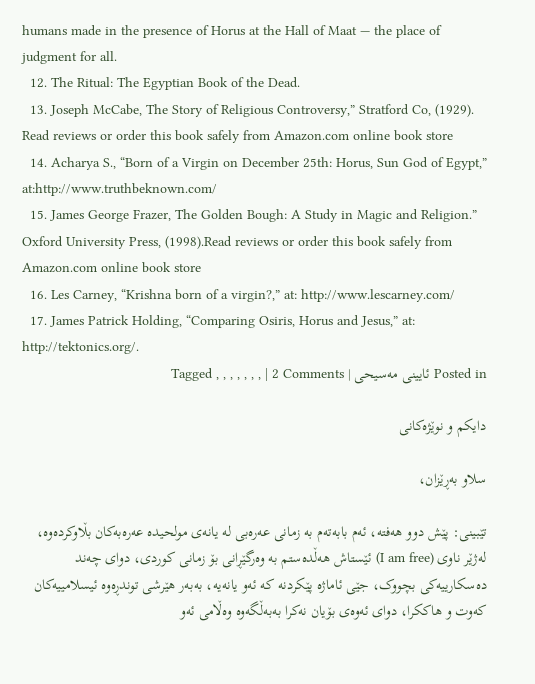humans made in the presence of Horus at the Hall of Maat — the place of judgment for all.
  12. The Ritual: The Egyptian Book of the Dead.
  13. Joseph McCabe, The Story of Religious Controversy,” Stratford Co, (1929). Read reviews or order this book safely from Amazon.com online book store
  14. Acharya S., “Born of a Virgin on December 25th: Horus, Sun God of Egypt,” at:http://www.truthbeknown.com/
  15. James George Frazer, The Golden Bough: A Study in Magic and Religion.” Oxford University Press, (1998).Read reviews or order this book safely from Amazon.com online book store
  16. Les Carney, “Krishna born of a virgin?,” at: http://www.lescarney.com/
  17. James Patrick Holding, “Comparing Osiris, Horus and Jesus,” at: http://tektonics.org/.
Posted in ئایینی مەسیحی | Tagged , , , , , , , | 2 Comments

دایکم و نوێژەکانی

سلاو بەڕێزان،

تێبینی: پێش دوو هەفتە، ئەم بابەتەم بە زمانی عەرەبی لە یانەی مولحیدە عەرەبەکان بڵاوکردەوە، لەژێر ناوی (I am free) ئێستاش هەڵدەستم بە وەرگێڕانی بۆ زمانی کوردی، دوای چەند دەسکارییەکی بچووک، جێی ئاماژە پێکردنە کە ئەو یانەیە، بەبەر هێرشی توندڕەوە ئیسلامییەکان کەوت و هاککرا، دوای ئەوەی بۆیان نەکرا بەبەڵگەوە وەڵامی ئەو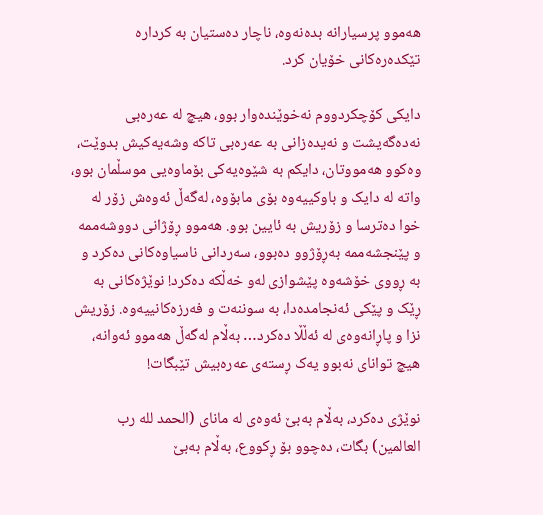هەموو پرسیارانە بدەنەوە، ناچار دەستیان بە کردارە تێکدەرەکانی خۆیان کرد.

دایکی کۆچکردووم نەخوێندەوار بوو، هیچ لە عەرەبی نەدەگەیشت و نەیدەزانی بە عەرەبی تاکە وشەیەکیش بدوێت، وەکوو هەمووتان، دایکم بە شێوەیەکی بۆماوەیی موسڵمان بوو، واتە لە دایک و باوکییەوە بۆی مابۆوە، لەگەڵ ئەوەش زۆر لە خوا دەترسا و زۆریش بە ئایین بوو. هەموو ڕۆژانی دووشەممە و پێنجشەممە بەڕۆژوو دەبوو، سەردانی ناسیاوەکانی دەکرد و بە ڕووی خۆشەوە پێشوازی لەو خەڵکە دەکرد! نوێژەکانی بە ڕێک و پێکی ئەنجامدەدا، بە سوننەت و فەرزەکانییەوە. زۆریش نزا و پاڕانەوەی لە ئەڵڵا دەکرد… بەڵام لەگەڵ هەموو ئەوانە، هیچ توانای نەبوو یەک ڕستەی عەرەبیش تێبگات!

نوێژی دەکرد، بەڵام بەبێ ئەوەی لە مانای (الحمد لله رب العالمين) بگات، دەچوو بۆ ڕکووع، بەڵام بەبێ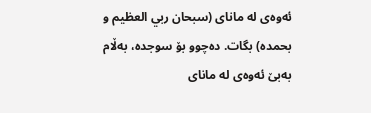ئەوەی لە مانای (سبحان ربي العظيم و بحمده) بگات. دەچوو بۆ سوجدە، بەڵام بەبێ ئەوەی لە مانای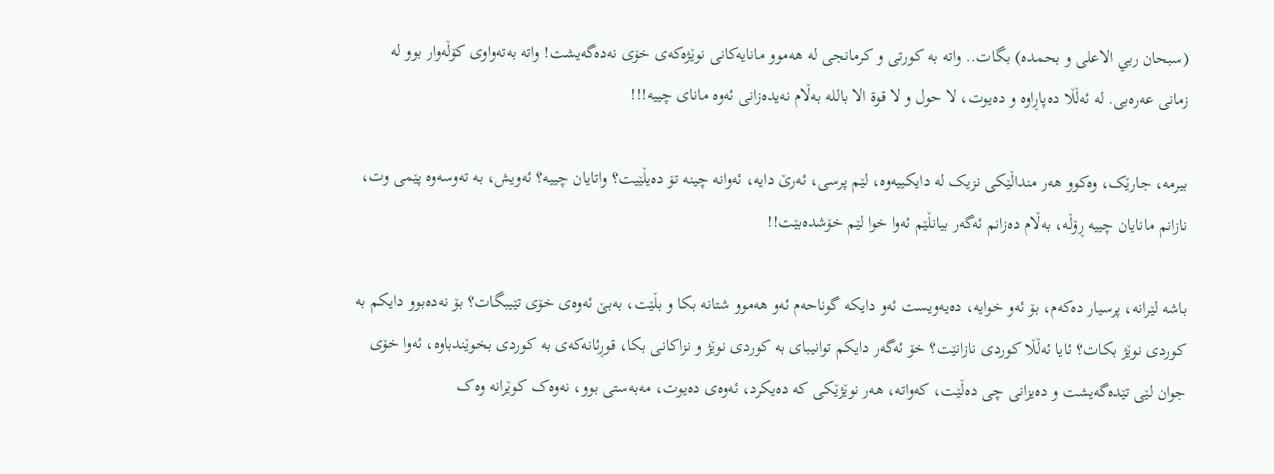(سبحان ربي الاعلى و بحمده) بگات.. واتە بە کورتی و کرمانجی لە هەموو مانایەکانی نوێژەکەی خۆی نەدەگەیشت! واتە بەتەواوی کۆڵەوار بوو لە زمانی عەرەبی. لە ئەڵڵا دەپاڕاوە و دەیوت، لا حول و لا قوة الا بالله بەڵام نەیدەزانی ئەوە مانای چییە!!!

بیرمە، جارێک، وەکوو هەر منداڵێکی نزیک لە دایکییەوە، لێم پرسی، ئەرێ دایە، ئەوانە چینە تۆ دەیڵێیت؟ واتایان چییە؟ ئەویش، بە تەوسەوە پێمی وت، نازانم مانایان چییە ڕۆڵە، بەڵام دەزانم ئەگەر بیانڵێم ئەوا خوا لێم خۆشدەبێت!!

باشە لێرانە، پرسیار دەکەم، بۆ ئەو خوایە، دەیەویست ئەو دایکە گوناحەم ئەو هەموو شتانە بکا و بڵێت، بەبێ ئەوەی خۆی تێیبگات؟ بۆ نەدەبوو دایکم بە کوردی نوێژ بکات؟ ئایا ئەڵڵا کوردی نازانێت؟ خۆ ئەگەر دایکم توانیبای بە کوردی نوێژ و نزاکانی بکا، قوڕئانەکەی بە کوردی بخوێندباوە، ئەوا خۆی جوان لێی تێدەگەیشت و دەیزانی چی دەڵێت، کەواتە، هەر نوێژێکی کە دەیکرد، ئەوەی دەیوت، مەبەستی بوو، نەوەک کوێرانە وەک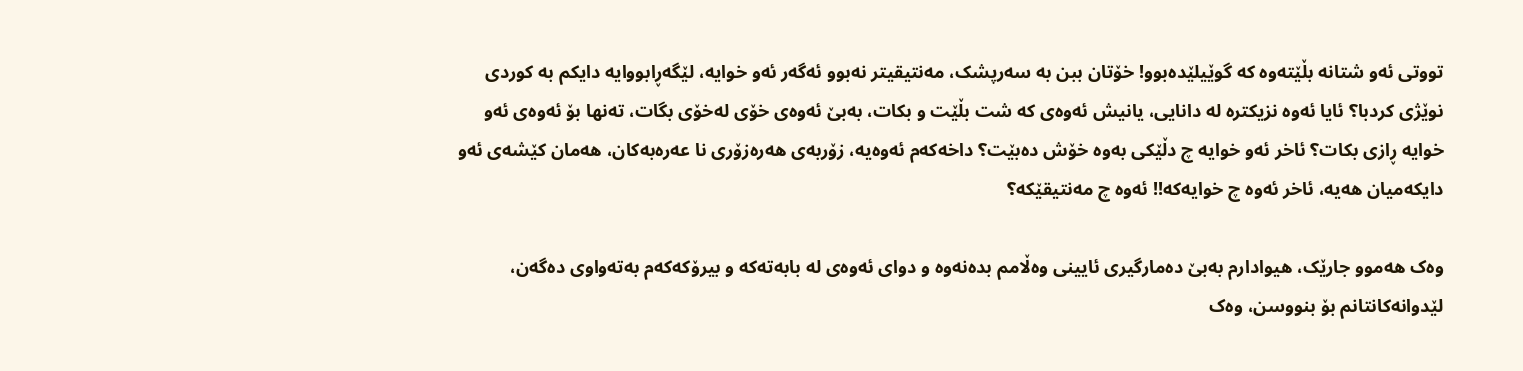تووتی ئەو شتانە بڵێتەوە کە گوێیلێدەبوو! خۆتان ببن بە سەرپشک، مەنتیقیتر نەبوو ئەگەر ئەو خوایە، لێگەڕابووایە دایکم بە کوردی نوێژی کردبا؟ ئایا ئەوە نزیکترە لە دانایی، یانیش ئەوەی کە شت بڵێت و بکات، بەبێ ئەوەی خۆی لەخۆی بگات، تەنها بۆ ئەوەی ئەو خوایە ڕازی بکات؟ ئاخر ئەو خوایە چ دڵێکی بەوە خۆش دەبێت؟ داخەکەم ئەوەیە، زۆربەی هەرەزۆری نا عەرەبەکان، هەمان کێشەی ئەو دایکەمیان هەیە، ئاخر ئەوە چ خوایەکە!! ئەوە چ مەنتیقێکە؟

وەک هەموو جارێک، هیوادارم بەبێ دەمارگیری ئایینی وەڵامم بدەنەوە و دوای ئەوەی لە بابەتەکە و بیرۆکەکەم بەتەواوی دەگەن، لێدوانەکانتانم بۆ بنووسن، وەک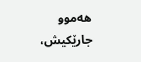هەموو جارێکیش،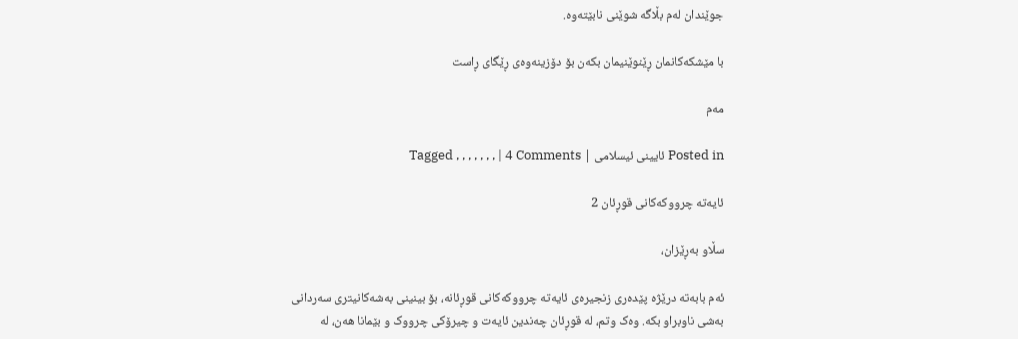جوێندان لەم بڵاگە شوێنی نابێتەوە.

با مێشکەکانمان ڕێنوێنیمان بکەن بۆ دۆزینەوەی ڕێگای ڕاست

مەم

Posted in ئایینی ئیسلامی | Tagged , , , , , , , | 4 Comments

ئایەتە چرووکەکانی قوڕئان 2

سڵاو بەڕێزان،

ئەم بابەتە درێژە پێدەری زنجیرەی ئایەتە چرووکەکانی قوڕئانە، بۆ بینینی بەشەکانیتری سەردانی بەشی ناوبراو بکە. وەک وتم، لە قوڕئان چەندین ئایەت و چیرۆکی چرووک و بێمانا هەن، لە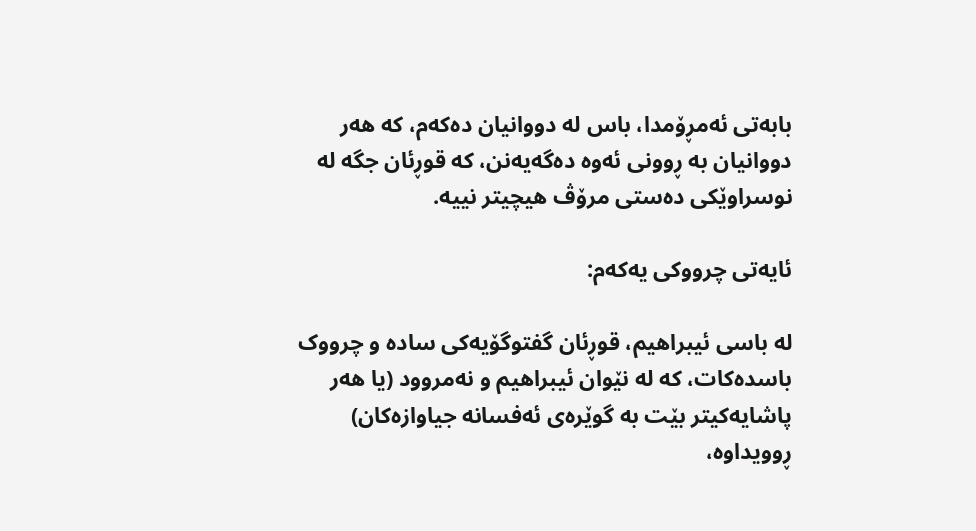بابەتی ئەمڕۆمدا، باس لە دووانیان دەکەم، کە هەر دووانیان بە ڕوونی ئەوە دەگەیەنن، کە قوڕئان جگە لە نوسراوێکی دەستی مرۆڤ هیچیتر نییە.

ئایەتی چرووکی یەکەم:

لە باسی ئیبراهیم، قوڕئان گفتوگۆیەکی سادە و چرووک باسدەکات، کە لە نێوان ئیبراهیم و نەمروود (یا هەر پاشایەکیتر بێت بە گوێرەی ئەفسانە جیاوازەکان) ڕوویداوە،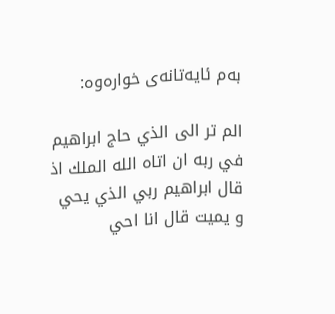بەم ئایەتانەی خوارەوە:

الم تر الى الذي حاج ابراهيم في ربه ان اتاه الله الملك اذ قال ابراهيم ربي الذي يحي و يميت قال انا احي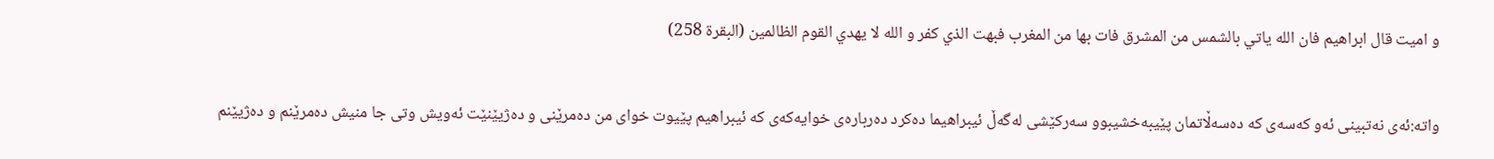و اميت قال ابراهيم فان الله ياتي بالشمس من المشرق فات بها من المغرب فبهت الذي كفر و الله لا يهدي القوم الظالمين (البقرة 258)

واتە:ئەی نەتبینی ئەو کەسەی کە دەسەڵاتمان پێیبەخشیبوو سەرکێشی لەگەڵ ئیبراهیما دەکرد دەربارەی خوایەکەی کە ئیبراهیم پێیوت خوای من دەمرێنی و دەژیێنێت ئەویش وتی جا منیش دەمرێنم و دەژیێنم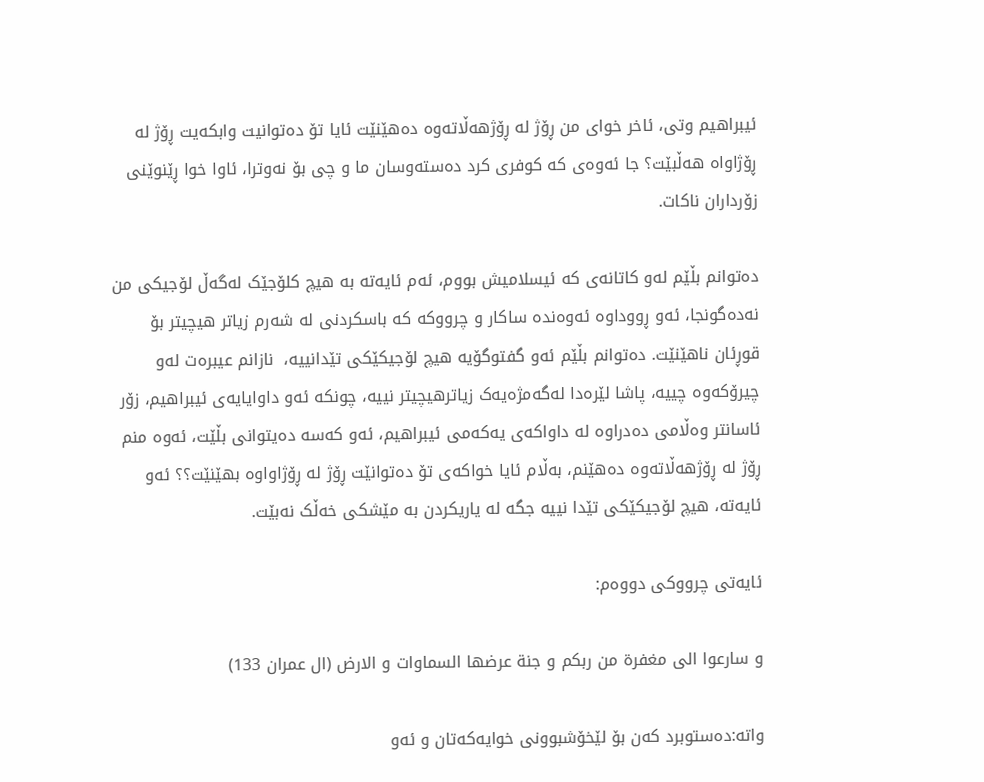ئیبراهیم وتی، ئاخر خوای من ڕۆژ لە ڕۆژهەڵاتەوە دەهێنێت ئایا تۆ دەتوانیت وابکەیت ڕۆژ لە ڕۆژاواە هەڵبێت؟ جا ئەوەی کە کوفری کرد دەستەوسان ما و چی بۆ نەوترا، ئاوا خوا ڕێنوێنی زۆرداران ناکات.

دەتوانم بڵێم لەو کاتانەی کە ئیسلامیش بووم، ئەم ئایەتە بە هیچ کلۆجێک لەگەڵ لۆجیکی من نەدەگونجا، ئەو ڕووداوە ئەوەندە ساکار و چرووکە کە باسکردنی لە شەرم زیاتر هیچیتر بۆ قوڕئان ناهێنێت. ده‌توانم بڵێم ئه‌و گفتوگۆیه‌ هیچ لۆجیکێکی تێدانییه‌،  نازانم عیبرەت لەو چیرۆکەوە چییە، پاشا لێرەدا لەگه‌مژه‌یه‌ک زیاترهیچیتر نییە، چونکە ئەو داوایایەی ئیبراهیم، زۆر ئاسانتر وەڵامی دەدراوە لە داواکەی یەکەمی ئیبراهیم، ئەو کەسە دەیتوانی بڵێت، ئەوە منم ڕۆژ لە ڕۆژهەڵاتەوە دەهێنم، بەڵام ئایا خواکەی تۆ دەتوانێت ڕۆژ لە ڕۆژاواوە بهێنێت؟؟ ئەو ئایەتە، هیچ لۆجیکێکی تێدا نییە جگە لە یاریکردن بە مێشکی خەڵک نەبێت.

ئایەتی چرووکی دووەم:

و سارعوا الى مغفرة من ربكم و جنة عرضها السماوات و الارض (ال عمران 133)

واتە:دەستوبرد کەن بۆ لێخۆشبوونی خوایەکەتان و ئەو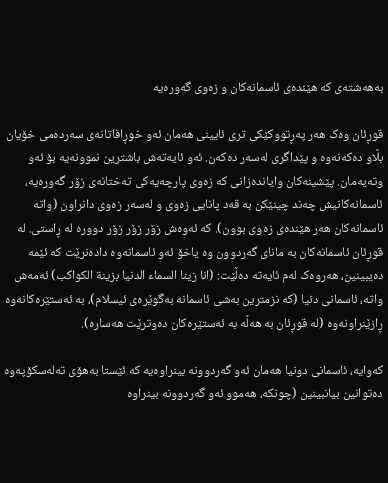بەهەشتەی کە هێندەی ئاسمانەکان و زەوی گەورەیە

قوڕئان وەک هەر پەڕتووکێکی تری ئایینی هەمان ئەو خوڕافاتانەی سەردەمی خۆیان بڵاو دەکەنەوە و پێداگری لەسەر دەکەن. ئەو ئایەتەش باشترین نموونەیە بۆ ئەو وتەیەمان. پێشینەکان وایاندەزانی کە زەوی پارچەیەکی تەختانەی زۆر گەورەیە، ئاسمانەکانیش چەند چینێکن بە قەد پانایی زەوی و لەسەر زەوی دانراون (واتە ئاسمانەکان هەر هێندەی زەوی بوون). کە ئەوەش زۆر زۆر زۆر دوورە لە ڕاستی. لە قوڕئان ئاسمانەکان بە مانای گەردوون وە یاخۆ ئەو ئاسمانەوە دادەنرێت کە ئێمە دەیبینین، هەروەک لەم ئایەتە دەڵێت: (انا زينا السماء الدنيا بزينة الكواكب) ئەمەش واتە، ئاسمانی دنیا (کە نزمترین بەشی ئاسمانە بەگوێرەی ئیسلام)، بە ئەستێرەکانەوە ڕازێنراونەوە (لە قوڕئان بە هەڵە بە ئەستێرەکان دەوترێت هەسارە).

کەوایە، ئاسمانی دونیا هەمان ئەو گەردوونە بینراوەیە کە ئێستا بەهۆی تەلەسکۆپەوە دەتوانین بیانبینین (چونکە، هەموو ئەو گەردوونە بینراوە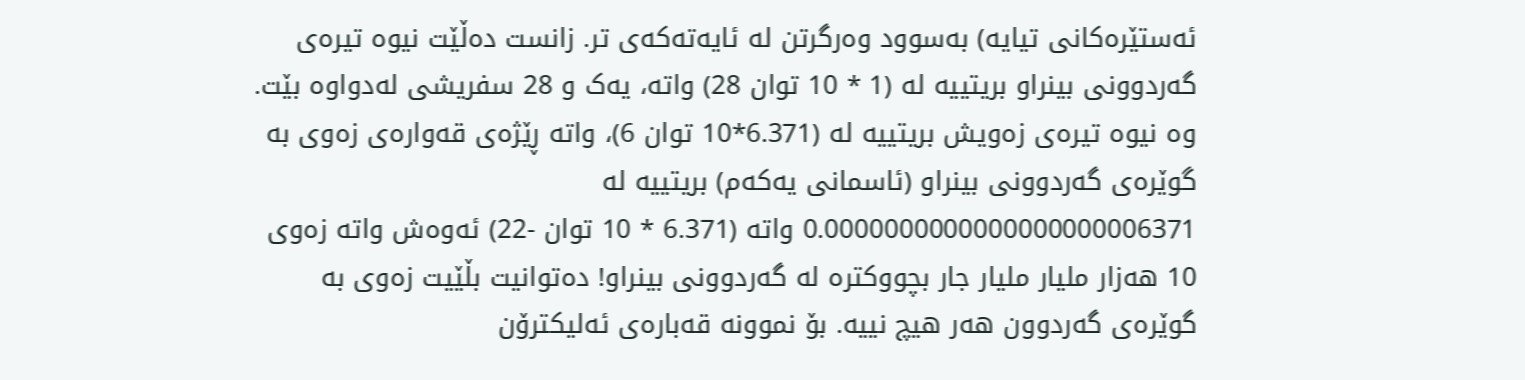ئەستێرەکانی تیایە) بەسوود وەرگرتن لە ئایەتەکەی تر. زانست دەڵێت نیوە تیرەی گەردوونی بینراو بریتییە لە (1 * 10 توان 28) واتە، یەک و 28 سفریشی لەدواوە بێت. وە نیوە تیرەی زەویش بریتییە لە (6.371*10 توان 6)، واتە ڕێژەی قەوارەی زەوی بە گوێرەی گەردوونی بینراو (ئاسمانی یەکەم) بریتییە لە 0.0000000000000000000006371 واتە (6.371 * 10 توان -22) ئەوەش واتە زەوی 10 هەزار ملیار ملیار جار بچووکترە لە گەردوونی بینراو! دەتوانیت بڵێیت زەوی بە گوێرەی گەردوون هەر هیچ نییە. بۆ نموونە قەبارەی ئەلیکترۆن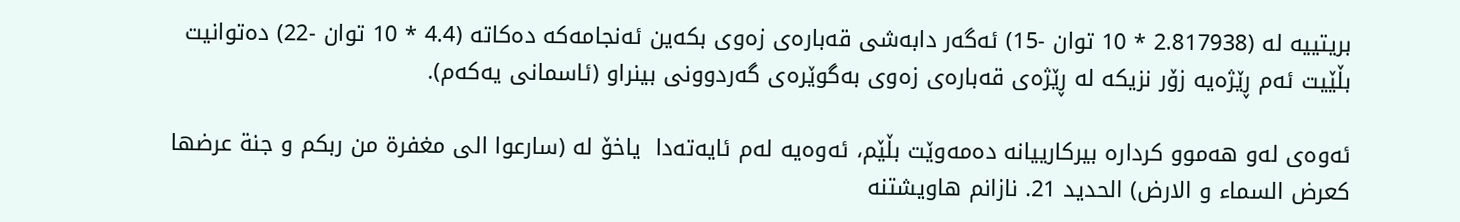بریتییە لە (2.817938 * 10 توان -15) ئەگەر دابەشی قەبارەی زەوی بکەین ئەنجامەکە دەکاتە (4.4 * 10 توان -22) دەتوانیت بڵێیت ئەم ڕێژەیە زۆر نزیکە لە ڕێژەی قەبارەی زەوی بەگوێرەی گەردوونی بینراو (ئاسمانی یەکەم).

ئەوەی لەو هەموو کردارە بیرکارییانە دەمەوێت بڵێم، ئەوەیە لەم ئایەتەدا  یاخۆ لە (سارعوا الى مغفرة من ربكم و جنة عرضها كعرض السماء و الارض) الحديد 21. نازانم هاویشتنە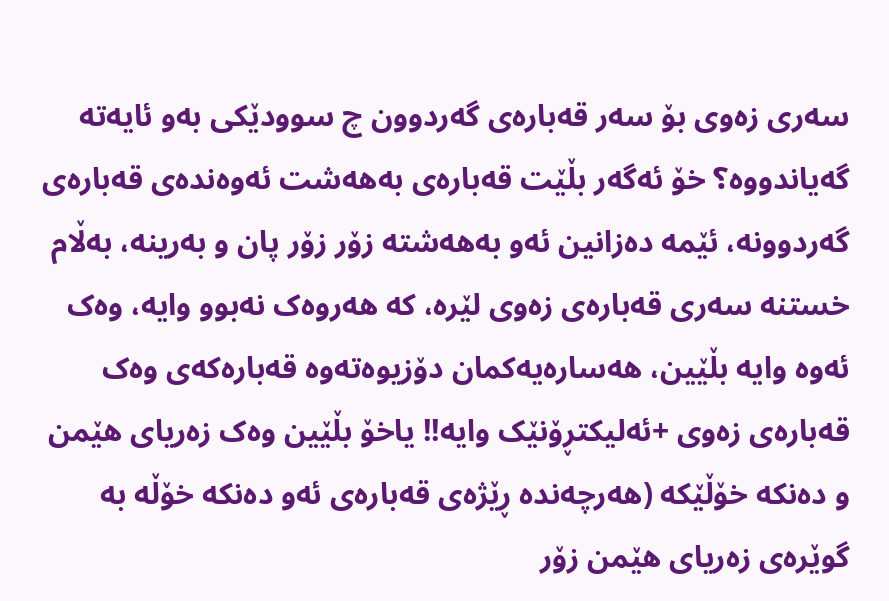سەری زەوی بۆ سەر قەبارەی گەردوون چ سوودێکی بەو ئایەتە گەیاندووە؟ خۆ ئەگەر بڵێت قەبارەی بەهەشت ئەوەندەی قەبارەی گەردوونە، ئێمە دەزانین ئەو بەهەشتە زۆر زۆر پان و بەرینە، بەڵام خستنە سەری قەبارەی زەوی لێرە، کە هەروەک نەبوو وایە، وەک ئەوە وایە بڵێین، هەسارەیەکمان دۆزیوەتەوە قەبارەکەی وەک قەبارەی زەوی +ئەلیکتڕۆنێک وایە!! یاخۆ بڵێین وەک زەریای هێمن و دەنکە خۆڵێکە (هەرچەندە ڕێژەی قەبارەی ئەو دەنکە خۆڵە بە گوێرەی زەریای هێمن زۆر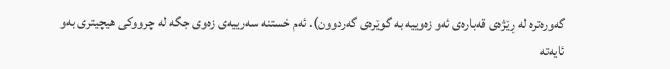گەورەترە لە ڕێژەی قەبارەی ئەو زەوییە بە گوێرەی گەردوون). ئەم خستنە سەرییەی زەوی جگە لە چرووکی هیچیتری بەو ئایەتە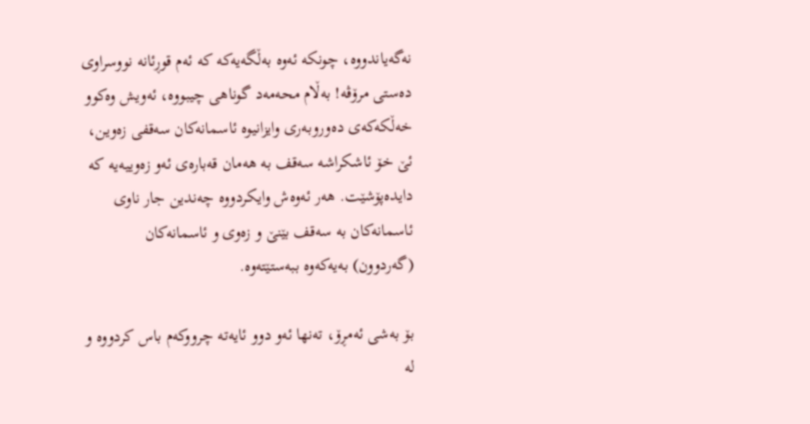نەگەیاندووە، چونکە ئەوە بەڵگەیەکە کە ئەم قوڕئانە نووسراوی دەستی مرۆڤە! بەڵام محەمەد گوناهی چیبووە، ئەویش وەکوو خەڵکەکەی دەوروبەری وایزانیوە ئاسمانەکان سەقفی زەوین، ئێ خۆ ئاشکراشە سەقف بە هەمان قەبارەی ئەو زەوییەیە کە دایدەپۆشێت. هەر ئەوەش وایکردووە چەندین جار ناوی ئاسمانەکان بە سەقف بێنێ و زەوی و ئاسمانەکان (گەردوون) بەیەکەوە ببەستێتەوە.

بۆ بەشی ئەمڕۆ، تەنها ئەو دوو ئایەتە چرووکەم باس کردووە و لە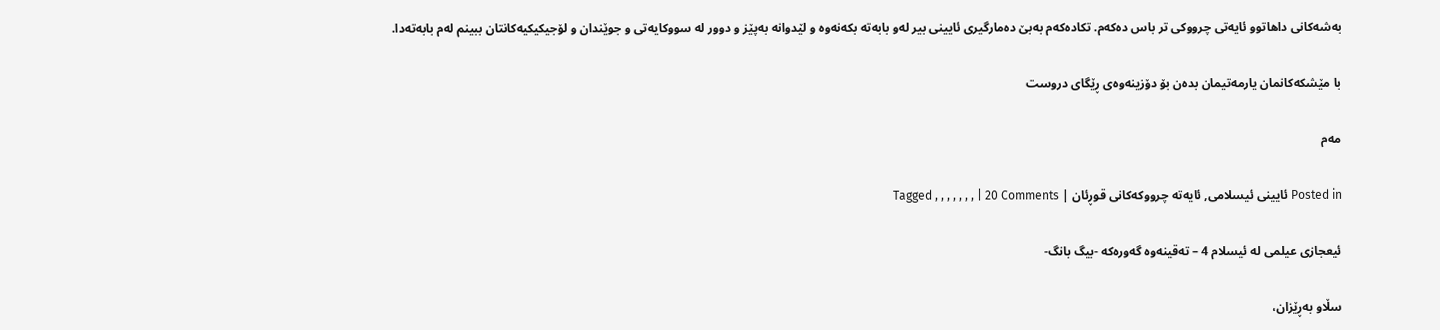بەشەکانی داهاتوو ئایەتی چرووکی تر باس دەکەم. تکادەکەم بەبێ دەمارگیری ئایینی بیر لەو بابەتە بکەنەوە و لێدوانە بەپێز و دوور لە سووکایەتی و جوێندان و لۆجیکیکیەکانتان ببینم لەم بابەتەدا.

با مێشکەکانمان یارمەتیمان بدەن بۆ دۆزینەوەی ڕێگای دروست

مەم

Posted in ئایینی ئیسلامی, ئایەتە چرووکەکانی قوڕئان | Tagged , , , , , , , | 20 Comments

ئیعجازی عیلمی لە ئیسلام 4 – تەقینەوە گەورەکە -بیگ بانگ-

سڵاو بەڕێزان،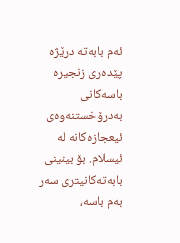ئەم بابەتە درێژە پێدەری زنجیرە باسەکانی بەدرۆخستنەوەی ئیعجازەکانە لە ئیسلام. بۆ بینینی بابەتەکانیتری سەر بەم باسە،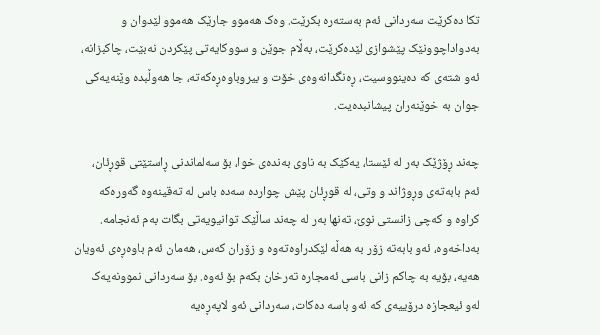تکا دەکرێت سەردانی ئەم بەستەرە بکرێت. وەک هەموو جارێک هەموو لێدوان و بەدواداچوونێک پێشوازی لێدەکرێت، بەڵام جوێن و سووکایەتی پێکردن نەبێت، چاکبزانە، ئەو شتەی کە دەینووسیت، ڕەنگدانەوەی خۆت و بیروباوەڕەکەتە، جا هەوڵبدە وێنەیەکی جوان بە خوێنەران پیشانبدەیت.

چەند ڕۆژێک بەر لە ئێستا، یەکێک بە ناوی بەندەی خوا، بۆ سەلماندنی ڕاستێتی قوڕئان، ئەم بابەتەی وڕوژاند و وتی، لە قوڕئان پێش چواردە سەدە باس لە تەقینەوە گەورەکە کراوە و کەچی زانستی نوێ، تەنها بەر لە چەند ساڵێک توانیویەتی بگات بەم ئەنجامە. بەداخەوە، ئەو بابەتە زۆر بە هەڵە لێکدراوەتەوە و زۆران کەس، هەمان ئەم باوەڕەی ئەویان هەیە، بۆیە بە چاکم زانی باسی ئەمجارە تەرخان بکەم بۆ ئەوە. بۆ سەردانی نموونەیەک لەو ئیعجازە درۆییەی کە ئەو باسە دەکات، سەردانی ئەو لاپەڕەیە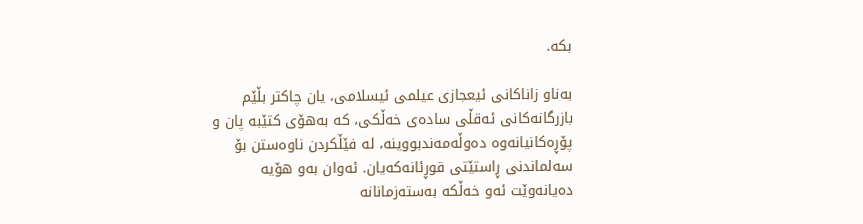بکە.

بەناو زاناکانی ئیعجازی عیلمی ئیسلامی، یان چاکتر بڵێم بازرگانەکانی ئەقڵی سادەی خەڵکی، کە بەهۆی کتێبە پان و پۆڕەکانیانەوە دەوڵەمەندبووینە، لە فێڵکردن ناوەستن بۆ سەلماندنی ڕاستێتی قوڕئانەکەیان. ئەوان بەو هۆیە دەیانەوێت ئەو خەڵکە بەستەزمانانە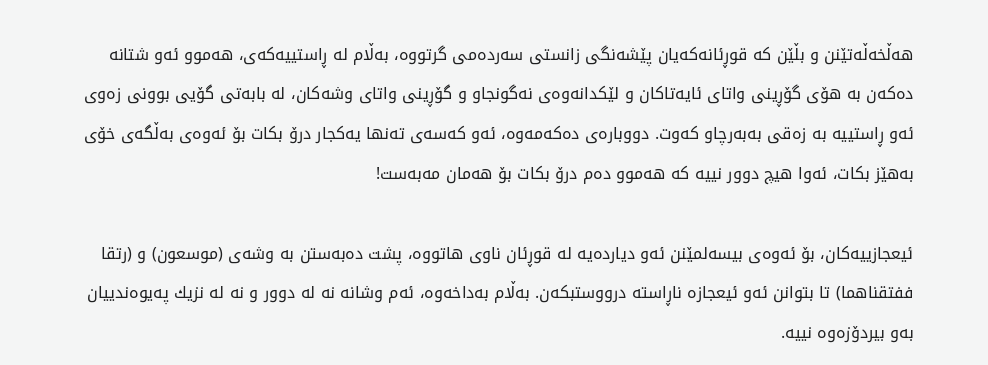هەڵخەڵەتێنن و بڵێن کە قوڕئانەکەیان پێشەنگی زانستی سەردەمی گرتووە، بەڵام لە ڕاستییەکەی، هەموو ئەو شتانە دەکەن بە هۆی گۆڕینی واتای ئایەتاکان و لێکدانەوەی نەگونجاو و گۆڕینی واتای وشەکان، لە بابەتی گۆیی بوونی زەوی ئەو ڕاستییە بە زەقی بەبەرچاو کەوت. دووبارەی دەکەمەوە، ئەو کەسەی تەنها یەکجار درۆ بکات بۆ ئەوەی بەڵگەی خۆی بەهێز بکات، ئەوا هیچ دوور نییە کە هەموو دەم درۆ بکات بۆ هەمان مەبەست!

ئیعجازییەکان، بۆ ئەوەی بیسەلمێنن ئەو دیاردەیە لە قوڕئان ناوی هاتووە، پشت دەبەستن بە وشەی (موسعون) و (رتقا ففتقناهما) تا بتوانن ئەو ئیعجازە ناڕاستە درووستبکەن. بەڵام بەداخەوە، ئەم وشانە نە لە دوور و نە لە نزیك پەیوەندییان بەو بیردۆزەوە نییە.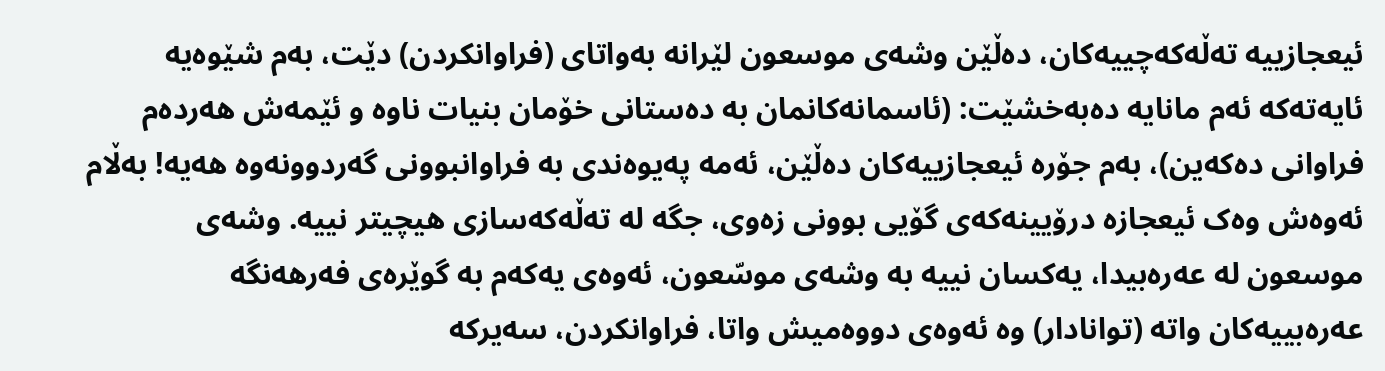ئیعجازییە تەڵەکەچییەکان، دەڵێن وشەی موسعون لێرانە بەواتای (فراوانکردن) دێت، بەم شێوەیە ئایەتەکە ئەم مانایە دەبەخشێت: (ئاسمانەکانمان بە دەستانی خۆمان بنیات ناوە و ئێمەش هەردەم فراوانی دەکەین)، بەم جۆرە ئیعجازییەکان دەڵێن، ئەمە پەیوەندی بە فراوانبوونی گەردوونەوە هەیە! بەڵام ئەوەش وەک ئیعجازە درۆیینەکەی گۆیی بوونی زەوی، جگە لە تەڵەکەسازی هیچیتر نییە. وشەی موسعون لە عەرەبیدا، یەکسان نییە بە وشەی موسّعون، ئەوەی یەکەم بە گوێرەی فەرهەنگە عەرەبییەکان واتە (توانادار) وە ئەوەی دووەمیش واتا، فراوانکردن، سەیرکە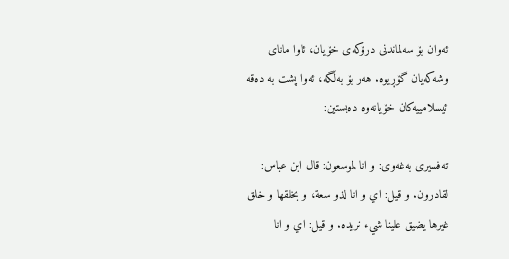ئەوان بۆ سەلماندنی درۆکەی خۆیان، ئاوا مانای وشەکەیان گۆڕیوە. هەر بۆ بەڵگە، ئەوا پشت بە دەقە ئیسلامییەکان خۆیانەوە دەبستین:

تەفسیری بەغەوی: و انا لموسعون: قال ابن عباس: لقادرون. و قيل: اي و انا لذو سعة، و بخلقها و خلق غيرها يضيق علينا شيء نريده. و قيل: اي و انا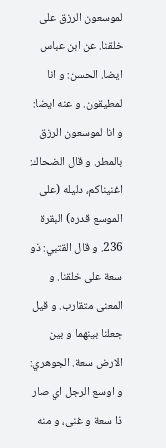لموسعون الرزق على خلقنا. عن ابن عباس ايضا. الحسن: و انا لمطيقون. و عنه ايضا: و انا لموسعون الرزق بالمطر. و قال الضحاك: اغنيناكم، دليله (على الموسع قدره) البقرة 236. و قال القتبي: ذو سعة على خلقنا. و المعنى متقارب. و قيل جعلنا بينهما و بين الارض سعة. الجوهري: و اوسع الرجل اي صار ذا سعة و غنى، و منه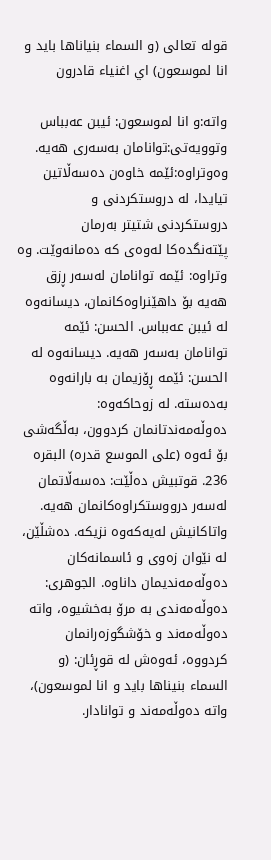قوله تعالى (و السماء بنیاناها بايد و انا لموسعون) اي اغنياء قادرون

واتە:و انا لموسعون: ئیبن عەبباس وتوویەتی:توانامان بەسەری هەیە. وەوتراوە:ئێمە خاوەن دەسەڵاتین تیایدا، لە دروستکردنی و دروستکردنی شتیتر بەرمان پێتەنگدەکا لەوەی کە دەمانەوێت. وە وتراوە: ئێمە توانامان لەسەر ڕزق هەیە بۆ داهێنراوەکانمان، دیسانەوە لە ئیبن عەبباس. الحسن: ئێمە توانامان بەسەر هەیە. دیسانەوە لە الحسن: ئێمە ڕۆزیمان بە بارانەوە بەدەستە. لە زوحاکەوە: دەوڵەمەندتانمان کردوون، بەڵگەشی بۆ ئەوە (علی الموسع قدرە) البقرە 236. قوتبیش دەڵێت: دەسەڵاتمان لەسەر درووستکراوەکانمان هەیە. واتاکانیش لەیەکەوە نزیکە. دەشڵێن، لە نێوان زەوی و ئاسمانەکان دەوڵەمەندیمان داناوە. الجوهری: دەوڵەمەندی بە مرۆ بەخشیوە، واتە دەوڵەمەند و خۆشگوزەرانمان کردووە، ئەوەش لە قوڕئان: (و السماء بنیناها باید و انا لموسعون)، واتە دەوڵەمەند و توانادار.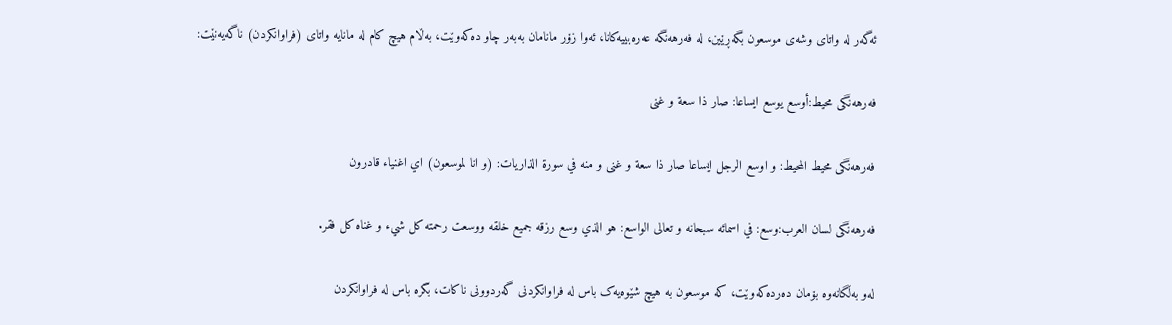ئەگەر لە واتای وشەی موسعون بگەڕێین، لە فەرهەنگە عەرەبییەکانا، ئەوا زۆر مانامان بەبەر چاو دەکەوێت، بەڵام هیچ کام لە مانایە واتای (فراوانکردن) ناگەیەنێت:

فەرهەنگی محيط:أوسع يوسع ايساعا: صار ذا سعة و غنى

فەرهەنگی محيط المحيط: و اوسع الرجل ايساعا صار ذا سعة و غنى و منه في سورة الذاريات: (و انا لموسعون) اي اغنياء قادرون

فەرهەنگی لسان العرب:وسع: في اسمائه سبحانه و تعالى الواسع: هو الذي وسع رزقه جميع خلقه ووسعت رحمته كل شيء و غناه كل فقر.

لەو بەڵگانەوە بۆمان دەردەکەوێت، کە موسعون بە هیچ شێوەیەک باس لە فراوانکردنی گەردوونی ناکات، بگرە باس لە فراوانکردن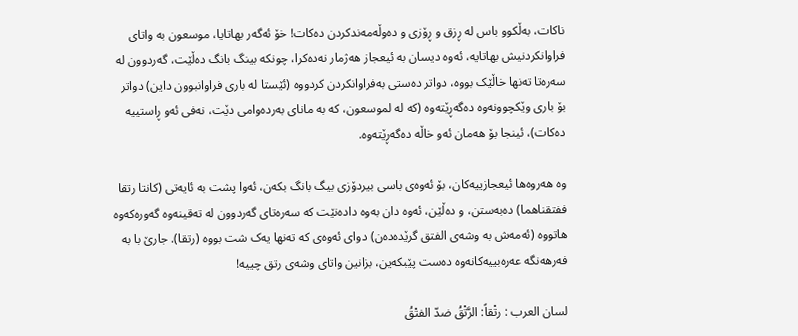ناکات، بەڵکوو باس لە ڕزق و ڕۆزی و دەوڵەمەندکردن دەکات! خۆ ئەگەر بهاتایا، موسعون بە واتای فراوانکردنیش بهاتایە، ئەوە دیسان بە ئیعجاز هەژمار نەدەکرا، چونکە بینگ بانگ دەڵێت، گەردوون لە سەرەتا تەنها خاڵێک بووە، دواتر دەستی بەفراوانکردن کردووە (ئێستا لە باری فراوانبوون داین) دواتر بۆ باری وێکچوونەوە دەگەڕێتەوە (کە لە لموسعون، کە بە مانای بەردەوامی دێت، نەفی ئەو ڕاستییە دەکات)، ئینجا بۆ هەمان ئەو خاڵە دەگەڕێتەوە.

وە هەروەها ئیعجازییەکان، بۆ ئەوەی باسی بیردۆزی بیگ بانگ بکەن، ئەوا پشت بە ئایەتی (کانتا رتقا ففتقناهما) دەبەستن، و دەڵێن، ئەوە دان بەوە دادەنێت کە سەرەتای گەردوون لە تەقینەوە گەورەکەوە هاتووە (ئەمەش بە وشەی الفتق گرێدەدەن) دوای ئەوەی کە تەنها یەک شت بووە (رتقا). جارێ با بە فەرهەنگە عەرەبییەکانەوە دەست پێبکەین، بزانین واتای وشەی رتق چییە!

لسان العرب : رتْقاً: الرَّتْقُ ضدّ الفتْقُ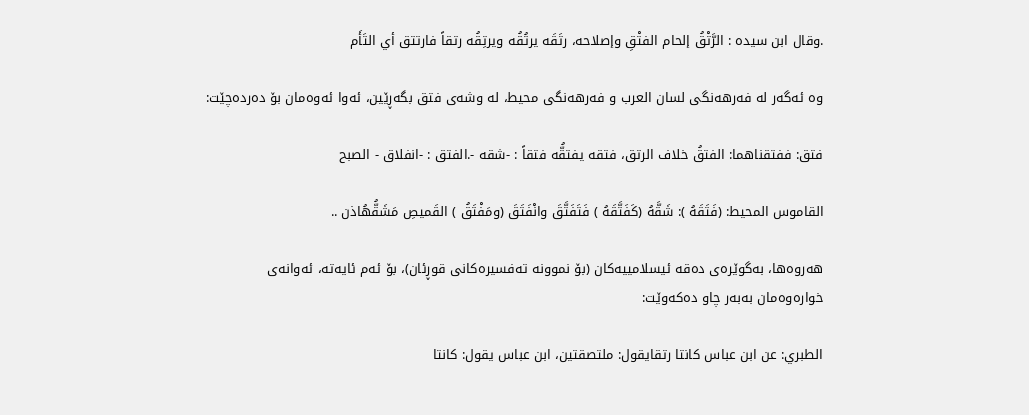.وقال ابن سيده : الرَّتْقُ إلحام الفتْقِ وإصلاحه، رتَقَه يرتُقُه ويرتِقُه رتقاً فارتتق أي التَأَم

وە ئەگەر لە فەرهەنگی لسان العرب و فەرهەنگی محيط، لە وشەی فتق بگەڕێین، ئەوا ئەوەمان بۆ دەردەچێت:

فتق: ففتقناهما: الفتقُ خلاف الرتق، فتقه يفتقُّه فتقاً : -شقه -.الفتق : -انفلاق - الصبح

القاموس المحيط: (فَتَقَهُ ): شَقَّهُ (كَفَتَّقَهُ ) فَتَفَتَّقَ وانْفَتَقَ (ومَفْتَقُ ) القَميصِ مَشَقُّهُاذن ..

هەروەها، بەگوێرەی دەقە ئیسلامییەکان (بۆ نموونە تەفسیرەکانی قوڕئان)، بۆ ئەم ئایەتە، ئەوانەی خوارەوەمان بەبەر چاو دەکەوێت:

الطبري: عن ابن عباس كانتا رتقايقول: ملتصقتين، ابن عباس يقول: كانتا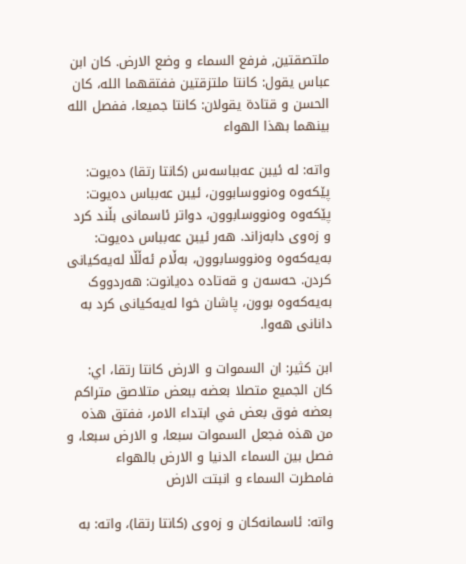ملتصقتين, فرفع السماء و وضع الارض. كان ابن عباس يقول: كانتا ملتزقتين ففتقهما الله، كان الحسن و قتادة يقولان: كانتا جميعا، ففصل الله بينهما بهذا الهواء

واتە: لە ئیبن عەبباسەس (کانتا رتقا) دەیوت: پێکەوە وەنووسابوون، ئیبن عەبباس دەیوت: پێکەوە وەنووسابوون، دواتر ئاسمانی بڵند کرد و زەوی دابەزاند. هەر ئیبن عەبباس دەیوت: بەیەکەوە وەنووسابوون، بەڵام ئەڵڵا لەیەکیانی کردن. حەسەن و قەتادە دەیانوت: هەردووک بەیەکەوە بوون، پاشان خوا لەیەکیانی کرد بە دانانی هەوا.

ابن كثير: ان السموات و الارض كانتا رتقا، اي: كان الجميع متصلا بعضه ببعض متلاصق متراكم بعضه فوق بعض في ابتداء الامر، ففتق هذه من هذه فجعل السموات سبعا، و الارض سبعا، و فصل بين السماء الدنيا و الارض بالهواء فامطرت السماء و انبتت الارض

واتە: ئاسمانەکان و زەوی (کانتا رتقا)، واتە: بە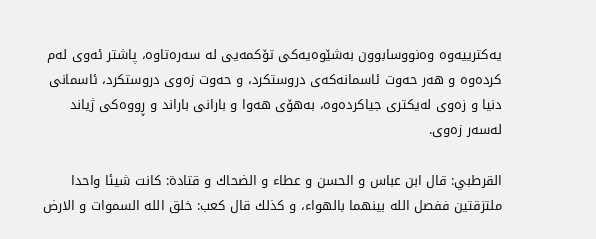یەکترییەوە وەنووسابوون بەشێوەیەکی تۆکمەیی لە سەرەتاوە، پاشتر ئەوی لەم کردەوە و هەر حەوت ئاسمانەکەی دروستکرد، و حەوت زەوی دروستکرد، ئاسمانی دنیا و زەوی لەیکتری جیاکردەوە، بەهۆی هەوا و بارانی باراند و ڕووەکی ژیاند لەسەر زەوی.

القرطبي: قال ابن عباس و الحسن و عطاء و الضحاك و قتادة: كانت شيئا واحدا ملتزقتين ففصل الله بينهما بالهواء، و كذلك قال كعب: خلق الله السموات و الارض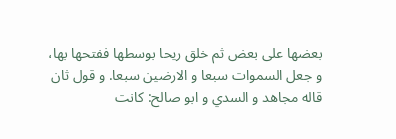بعضها على بعض ثم خلق ريحا بوسطها ففتحها بها، و جعل السموات سبعا و الارضين سبعا. و قول ثان قاله مجاهد و السدي و ابو صالح: كانت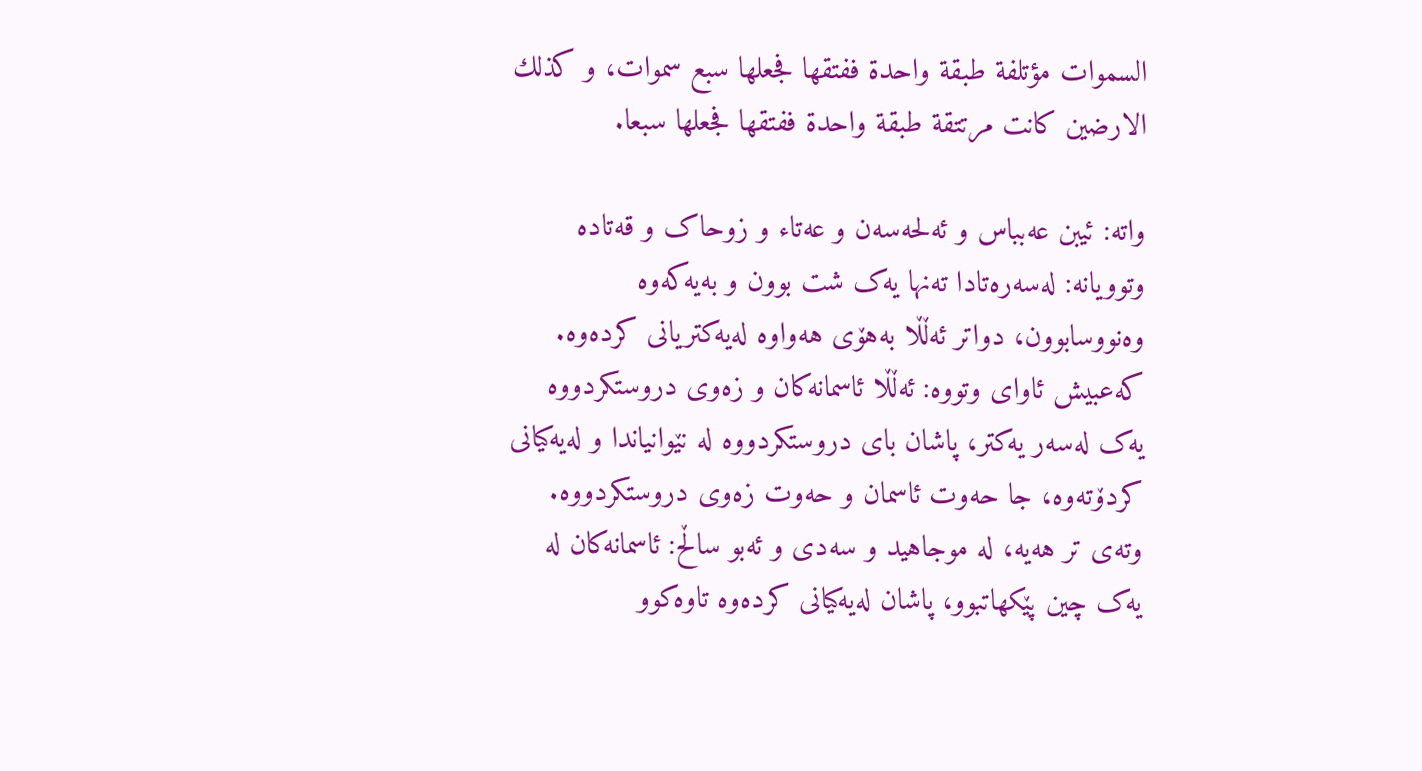السموات مؤتلفة طبقة واحدة ففتقها فجعلها سبع سموات، و كذلك الارضين كانت مرتتقة طبقة واحدة ففتقها فجعلها سبعا.

واتە: ئیبن عەبباس و ئەلحەسەن و عەتاء و زوحاک و قەتادە وتوویانە: لەسەرەتادا تەنها یەک شت بوون و بەیەکەوە وەنووسابوون، دواتر ئەڵڵا بەهۆی هەواوە لەیەکتریانی کردەوە. کەعبیش ئاوای وتووە: ئەڵڵا ئاسمانەکان و زەوی دروستکردووە یەک لەسەر یەکتر، پاشان بای دروستکردووە لە نێوانیاندا و لەیەکیانی کردۆتەوە، جا حەوت ئاسمان و حەوت زەوی دروستکردووە. وتەی تر هەیە، لە موجاهید و سەدی و ئەبو ساڵح: ئاسمانەکان لە یەک چین پێکهاتبوو، پاشان لەیەکیانی کردەوە تاوەکوو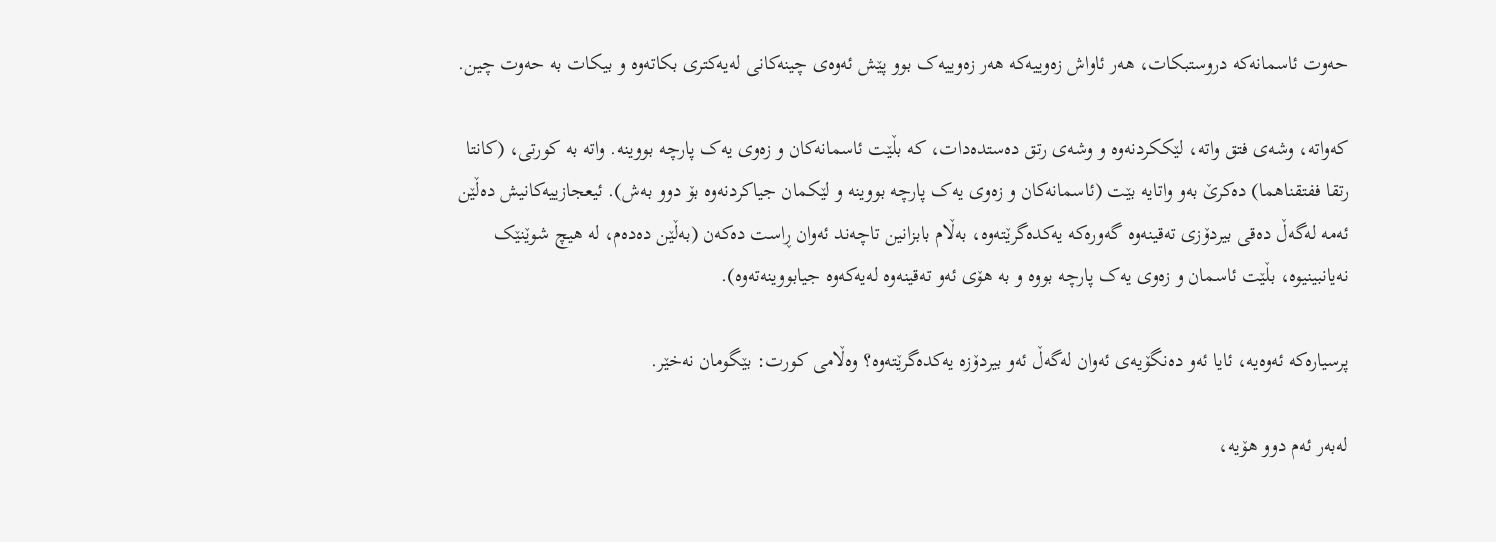حەوت ئاسمانەکە دروستبکات، هەر ئاواش زەوییەکە هەر زەوییەک بوو پێش ئەوەی چینەکانی لەیەکتری بکاتەوە و بیکات بە حەوت چین.

کەواتە، وشەی فتق واتە، لێککردنەوە و وشەی رتق دەستدەدات، کە بڵێت ئاسمانەکان و زەوی یەک پارچە بووینە. واتە بە کورتی، (کانتا رتقا ففتقناهما) دەکرێ بەو واتایە بێت (ئاسمانەکان و زەوی یەک پارچە بووینە و لێکمان جیاکردنەوە بۆ دوو بەش). ئیعجازییەکانیش دەڵێن ئەمە لەگەڵ دەقی بیردۆزی تەقینەوە گەورەکە یەکدەگرێتەوە، بەڵام بابزانین تاچەند ئەوان ڕاست دەکەن (بەڵێن دەدەم، لە هیچ شوێنێک نەیانبینیوە، بڵێت ئاسمان و زەوی یەک پارچە بووە و بە هۆی ئەو تەقینەوە لەیەکەوە جیابووینەتەوە).

پرسیارەکە ئەوەیە، ئایا ئەو دەنگۆیەی ئەوان لەگەڵ ئەو بیردۆزە یەکدەگرێتەوە؟ وەڵامی کورت: بێگومان نەخێر.

لەبەر ئەم دوو هۆیە،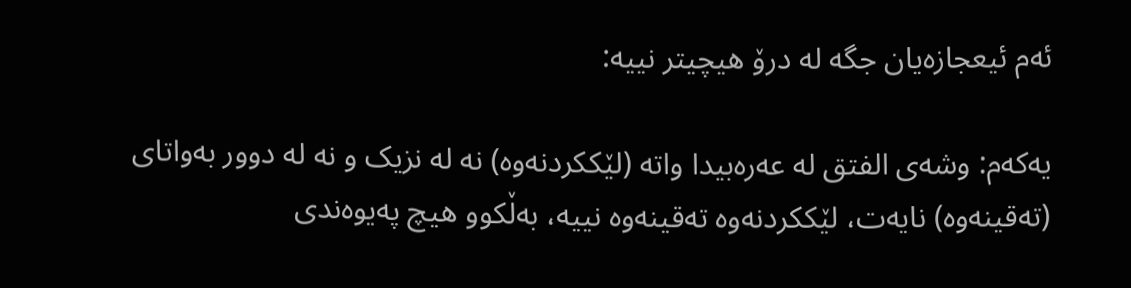ئەم ئیعجازەیان جگە لە درۆ هیچیتر نییە:

یەکەم: وشەی الفتق لە عەرەبیدا واتە (لێککردنەوە) نە لە نزیک و نە لە دوور بەواتای (تەقینەوە) نایەت، لێککردنەوە تەقینەوە نییە، بەڵکوو هیچ پەیوەندی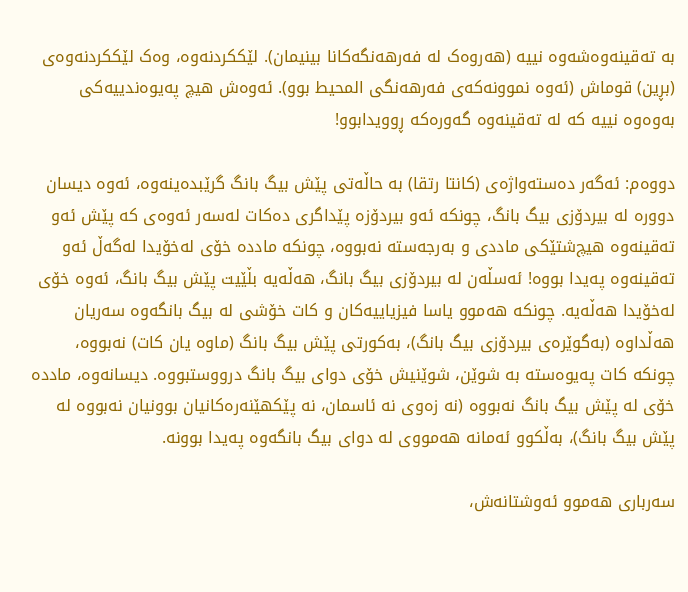بە تەقینەوەشەوە نییە (هەروەک لە فەرهەنگەکانا بینیمان). لێککردنەوە، وەک لێککردنەوەی (بڕین) قوماش (ئەوە نموونەکەی فەرهەنگی المحيط بوو). ئەوەش هیچ پەیوەندییەکی بەوەوە نییە کە لە تەقینەوە گەورەکە ڕوویدابوو!

دووەم: ئەگەر دەستەواژەی (کانتا رتقا) بە حاڵەتی پێش بیگ بانگ گرێبدەینەوە، ئەوە دیسان دوورە لە بیردۆزی بیگ بانگ، چونکە ئەو بیردۆزە پێداگری دەکات لەسەر ئەوەی کە پێش ئەو تەقینەوە هیچ‌شتێکی ماددی و بەرجەستە نەبووە، چونکە ماددە خۆی لەخۆیدا لەگەڵ ئەو تەقینەوە پەیدا بووە! ئەسڵەن لە بیردۆزی بیگ بانگ، هەڵەیە بڵێیت پێش بیگ بانگ، ئەوە خۆی لەخۆیدا هەڵەیە. چونکە هەموو یاسا فیزیاییەکان و کات خۆشی لە بیگ بانگەوە سەریان هەڵداوە (بەگوێرەی بیردۆزی بیگ بانگ)، بەکورتی پێش بیگ بانگ (ماوە یان کات) نەبووە، چونکە کات پەیوەستە بە شوێن، شوێنیش خۆی دوای بیگ بانگ درووستبووە. دیسانەوە، ماددە خۆی لە پێش بیگ بانگ نەبووە (نە زەوی نە ئاسمان، نە پێکهێنەرەکانیان بوونیان نەبووە لە پێش بیگ بانگ)، بەڵکوو ئەمانە هەمووی لە دوای بیگ بانگەوە پەیدا بوونە.

سەرباری هەموو ئەوشتانەش،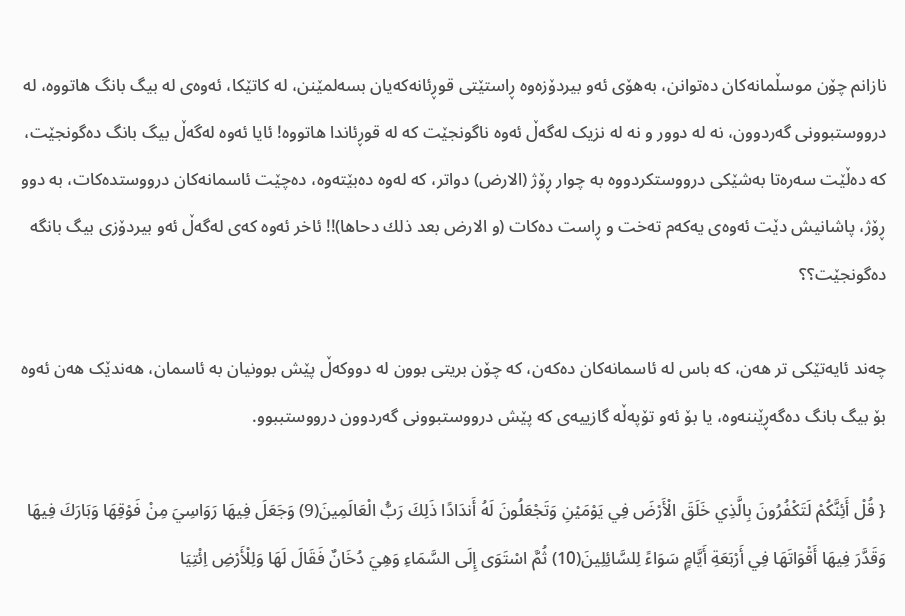نازانم چۆن موسڵمانەکان دەتوانن، بەهۆی ئەو بیردۆزەوە ڕاستێتی قوڕئانەکەیان بسەلمێنن، لە کاتێکا، ئەوەی لە بیگ بانگ هاتووە، لە درووستبوونی گەردوون، نە لە دوور و نە لە نزیک لەگەڵ ئەوە ناگونجێت کە لە قوڕئاندا هاتووە! ئایا ئەوە لەگەڵ بیگ بانگ دەگونجێت، کە دەڵێت سەرەتا بەشێکی درووستکردووە بە چوار ڕۆژ (الارض) دواتر، کە لەوە دەبێتەوە، دەچێت ئاسمانەکان درووستدەکات، بە دوو ڕۆژ، پاشانیش دێت ئەوەی یەکەم تەخت و ڕاست دەکات (و الارض بعد ذلك دحاها)!! ئاخر ئەوە کەی لەگەڵ ئەو بیردۆزی بیگ بانگە دەگونجێت؟؟

چەند ئایەتێکی تر هەن، کە باس لە ئاسمانەکان دەکەن، کە چۆن بریتی بوون لە دووکەڵ پێش بوونیان بە ئاسمان، هەندێک هەن ئەوە بۆ بیگ بانگ دەگەڕێننەوە، یا بۆ ئەو تۆپەڵە گازییەی کە پێش درووستبوونی گەردوون درووستببوو.

{ قُلْ أَئِنَّكُمْ لَتَكْفُرُونَ بِالَّذِي خَلَقَ الْأَرْضَ فِي يَوْمَيْنِ وَتَجْعَلُونَ لَهُ أَندَادًا ذَلِكَ رَبُّ الْعَالَمِينَ(9) وَجَعَلَ فِيهَا رَوَاسِيَ مِنْ فَوْقِهَا وَبَارَكَ فِيهَا وَقَدَّرَ فِيهَا أَقْوَاتَهَا فِي أَرْبَعَةِ أَيَّامٍ سَوَاءً لِلسَّائِلِينَ(10) ثُمَّ اسْتَوَى إِلَى السَّمَاءِ وَهِيَ دُخَانٌ فَقَالَ لَهَا وَلِلْأَرْضِ اِئْتِيَا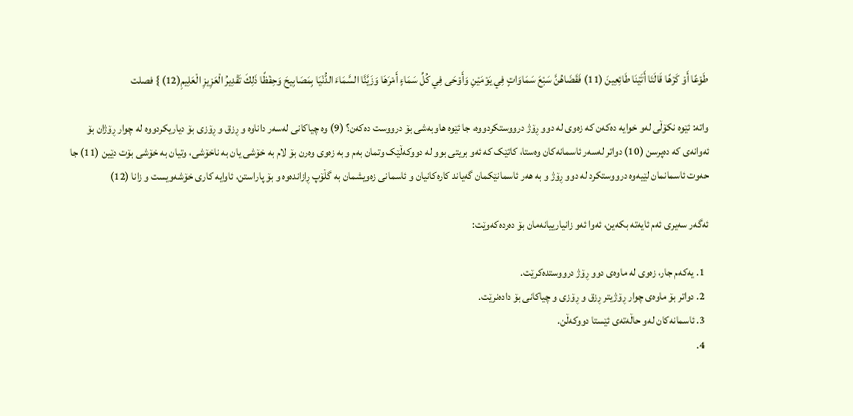طَوْعًا أَوْ كَرْهًا قَالَتَا أَتَيْنَا طَائِعِينَ (11) فَقَضَاهُنَّ سَبْعَ سَمَاوَاتٍ فِي يَوْمَيْنِ وَأَوْحَى فِي كُلِّ سَمَاءٍ أَمْرَهَا وَزَيَّنَّا السَّمَاءَ الدُّنْيَا بِمَصَابِيحَ وَحِفْظًا ذَلِكَ تَقْدِيرُ الْعَزِيزِ الْعَلِيمِ(12) } فصلت

واتە: ئێوە نکۆڵی لەو خوایە دەکەن کە زەوی لە دوو ڕۆژ درووستکردووە، جا ئێوە هاوبەشی بۆ درووست دەکەن؟ (9) وە چیاکانی لەسەر داناوە و ڕزق و ڕۆزی بۆ دیاریکردووە لە چوار ڕۆژان بۆ ئەوانەی کە دەپرسن (10) دواتر لەسەر ئاسمانەکان وەستا، کاتێک کە ئەو بریتی بوو لە دووکەڵێک وتمان بەم و بە زەوی وەرن بۆ لام بە خۆشی یان بە ناخۆشی، وتیان بە خۆشی بۆت دێین (11) جا حەوت ئاسمانمان لێیەوە درووستکرد لە دوو ڕۆژ و بە هەر ئاسمانێکمان گەیاند کارەکانیان و ئاسمانی زەویشمان بە گڵۆپ ڕازاندەوە و بۆ پاراستن، ئاوایە کاری خۆشەویست و زانا (12)

ئەگەر سەیری ئەم ئایەتە بکەین، ئەوا ئەو زانیارییانەمان بۆ دەردەکەوێت:

  1. یەکەم جار، زەوی لە ماوەی دوو ڕۆژ درووستدەکرێت.
  2. دواتر بۆ ماوەی چوار ڕۆژیتر ڕزق و ڕۆزی و چیاکانی بۆ دادەنرێت.
  3. ئاسمانەکان لەو حاڵەتەی ئێستا دووکەڵن.
  4.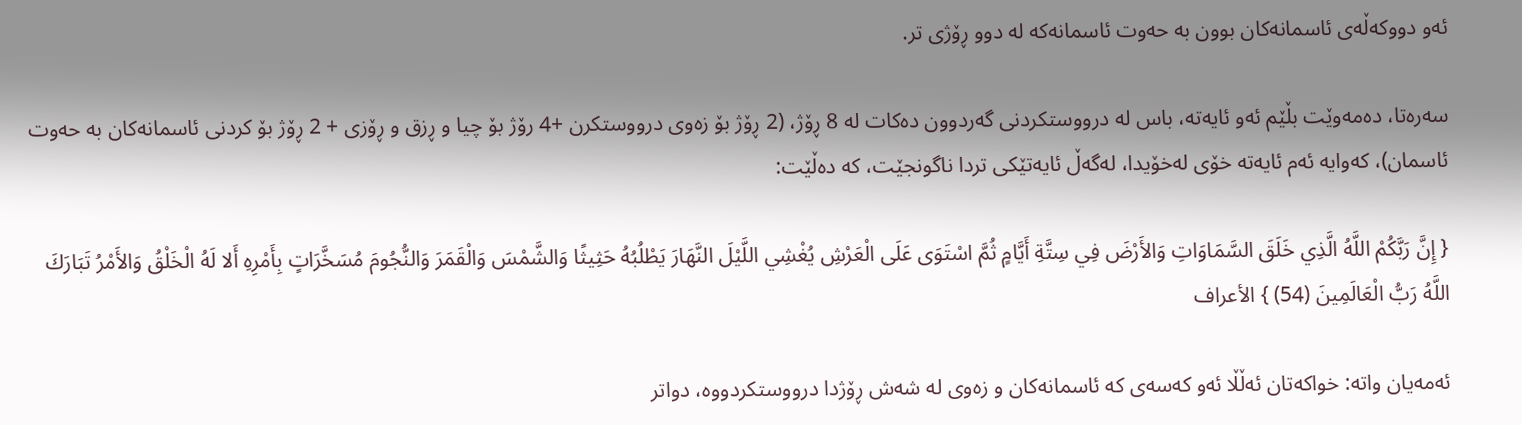ئەو دووکەڵەی ئاسمانەکان بوون بە حەوت ئاسمانەکە لە دوو ڕۆژی تر.

سەرەتا، دەمەوێت بڵێم ئەو ئایەتە، باس لە درووستکردنی گەردوون دەکات لە 8 ڕۆژ، (2 ڕۆژ بۆ زەوی درووستکرن +4 رۆژ بۆ چیا و ڕزق و ڕۆزی + 2 ڕۆژ بۆ کردنی ئاسمانەکان بە حەوت ئاسمان)، کەوایە ئەم ئایەتە خۆی لەخۆیدا، لەگەڵ ئایەتێکی تردا ناگونجێت، کە دەڵێت:

{ إِنَّ رَبَّكُمْ اللَّهُ الَّذِي خَلَقَ السَّمَاوَاتِ وَالأَرْضَ فِي سِتَّةِ أَيَّامٍ ثُمَّ اسْتَوَى عَلَى الْعَرْشِ يُغْشِي اللَّيْلَ النَّهَارَ يَطْلُبُهُ حَثِيثًا وَالشَّمْسَ وَالْقَمَرَ وَالنُّجُومَ مُسَخَّرَاتٍ بِأَمْرِهِ أَلا لَهُ الْخَلْقُ وَالأَمْرُ تَبَارَكَ اللَّهُ رَبُّ الْعَالَمِينَ (54) } الأعراف

ئەمەیان واتە: خواکەتان ئەڵڵا ئەو کەسەی کە ئاسمانەکان و زەوی لە شەش ڕۆژدا درووستکردووە، دواتر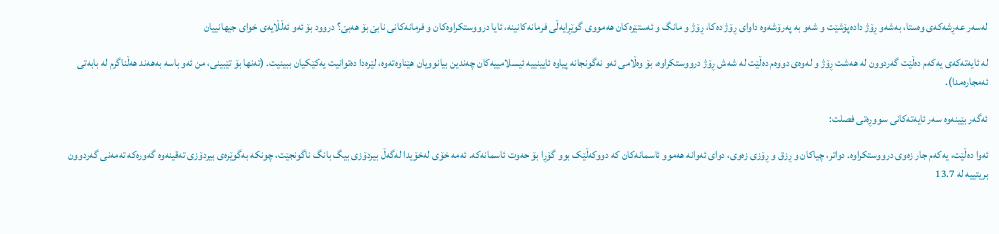لەسەر عەڕشەکەی وەستا، بەشەو ڕۆژ دادەپۆشێت و شەو بە پەرۆشەوە داوای ڕۆژ دەکا، ڕۆژ و مانگ و ئەستێرەکان هەمووی گوێڕایەڵی فرمانەکانینە، ئایا درووستکراوەکان و فرمانەکانی نابێ بۆ هەبێ؟ دروود بۆ ئەو ئەڵڵایەی خوای جیهانییان

لە ئایەتەکەی یەکەم دەڵێت گەردوون لە هەشت ڕۆژ و لەوەی دووەم دەڵێت لە شەش ڕۆژ درووستکراوە، بۆ وەڵامی ئەو نەگونجانە پیاوە ئایینییە ئیسلامییەکان چەندین بیانوویان هێناوەتەوە، لێرەدا دەتوانیت یەکێکیان ببینیت. (تەنها بۆ تێبینی، من ئەو باسە بەهەند هەڵناگرم لە بابەتی ئەمجارەمدا).

ئەگەر بێینەوە سەر ئایەتەکانی سووڕەتی فصلت:

ئەوا دەڵێت، یەکەم جار زەوی درووستکراوە. دواتر، چیاکان و ڕزق و ڕۆزی زەوی، دوای ئەوانە هەموو ئاسمانەکان کە دووکەڵێک بوو گۆڕا بۆ حەوت ئاسمانەکە. ئەمە خۆی لەخۆیدا لەگەڵ بیردۆزی بیگ بانگ ناگونجێت، چونکە بەگوێرەی بیردۆزی تەقینەوە گەورەکە تەمەنی گەردوون بریتییە لە 13.7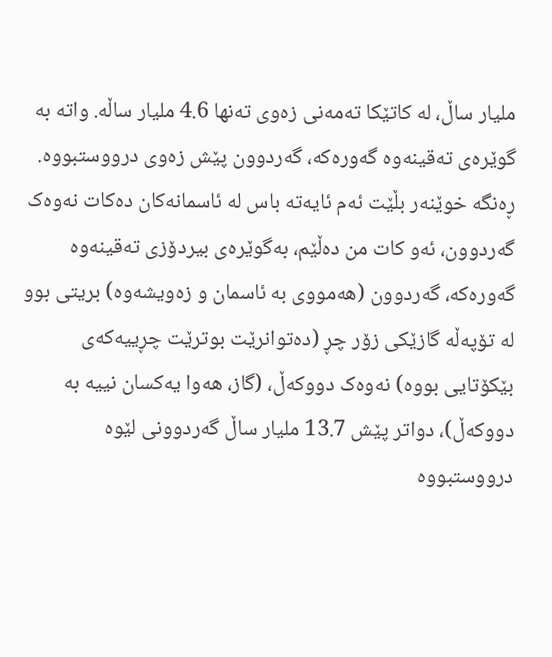ملیار ساڵ، لە کاتێکا تەمەنی زەوی تەنها 4.6 ملیار ساڵە. واتە بە گوێرەی تەقینەوە گەورەکە، گەردوون پێش زەوی درووستبووە. ڕەنگە خوێنەر بڵێت ئەم ئایەتە باس لە ئاسمانەکان دەکات نەوەک گەردوون، ئەو کات من دەڵێم، بەگوێرەی بیردۆزی تەقینەوە گەورەکە، گەردوون (هەمووی بە ئاسمان و زەویشەوە) بریتی بوو لە تۆپەڵە گازێکی زۆر چڕ (دەتوانرێت بوترێت چڕییەکەی بێکۆتایی بووە) نەوەک دووکەڵ، (گاز، هەوا یەکسان نییە بە دووکەڵ)، دواتر پێش 13.7 ملیار ساڵ گەردوونی لێوە درووستبووە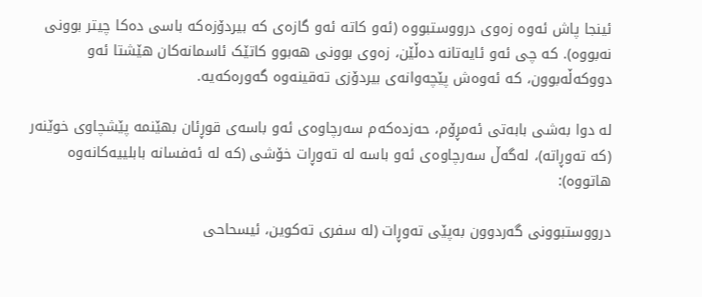ئینجا پاش ئەوە زەوی درووستبووە (ئەو کاتە ئەو گازەی کە بیردۆزەکە باسی دەکا چیتر بوونی نەبووە). کە چی ئەو ئایەتانە دەڵێن، زەوی بوونی هەبوو کاتێک ئاسمانەکان هێشتا ئەو دووکەڵەبوون، کە ئەوەش پێچەوانەی بیردۆزی تەقینەوە گەورەکەیە.

لە دوا بەشی بابەتی ئەمڕۆم، حەزدەکەم سەرچاوەی ئەو باسەی قوڕئان بهێنمە پێشچاوی خوێنەر (کە تەوڕاتە)، لەگەڵ سەرچاوەی ئەو باسە لە تەوڕات خۆشی (کە لە ئەفسانە بابلییەکانەوە هاتووە):

درووستبوونی گەردوون بەپێی تەوڕات (لە سفری تەکوین، ئیسحاحی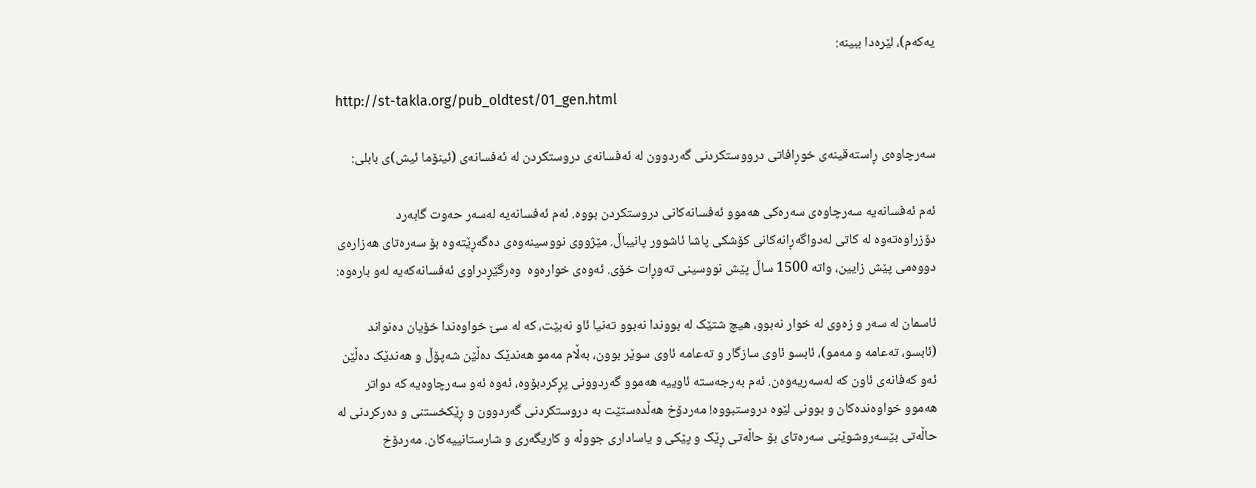یەکەم)، لێرەدا ببینە:

http://st-takla.org/pub_oldtest/01_gen.html

سەرچاوەی ڕاستەقینەی خوڕافاتی درووستکردنی گەردوون لە ئەفسانەی دروستکردن لە ئەفسانەی (ئینۆما ئیش)ی بابلی:

ئەم ئەفسانەیە سەرچاوەی سەرەکی هەموو ئەفسانەکانی دروستکردن بووە. ئەم ئەفسانەیە لەسەر حەوت گابەرد دۆزراوەتەوە لە کاتی لەدواگەڕانەکانی کۆشکی پاشا ئاشوور پانیباڵ. مێژووی نووسینەوەی دەگەڕێتەوە بۆ سەرەتای هەزارەی دووەمی پێش زایین، واتە 1500 ساڵ پێش نووسینی تەوڕات خۆی. ئەوەی خوارەوە  وەرگێڕدراوی ئەفسانەکەیە لەو بارەوە:

ئاسمان لە سەر و زەوی لە خوار نەبوو، هیچ شتێک لە بووندا نەبوو تەنیا ئاو نەبێت، کە لە سێ خواوەندا خۆیان دەنواند (ئابسو، تەعامە و مەمو)، ئابسو ئاوی سازگار و تەعامە ئاوی سوێر بوون، بەڵام مەمو هەندێک دەڵێن شەپۆڵ و هەندێک دەڵێن ئەو کەفانەی ئاون کە لەسەریەوەن. ئەم بەرجەستە ئاوییە هەموو گەردوونی پڕکردبۆوە، ئەوە ئەو سەرچاوەیە کە دواتر هەموو خواوەندەکان و بوونی لێوە دروستبووە! مەردۆخ هەڵدەستێت بە دروستکردنی گەردوون و ڕێکخستنی و دەرکردنی لە حاڵەتی بێسەروشوێنی سەرەتای بۆ حاڵەتی ڕێک و پێکی و یاساداری جووڵە و کاریگەری و شارستانییەکان. مەردۆخ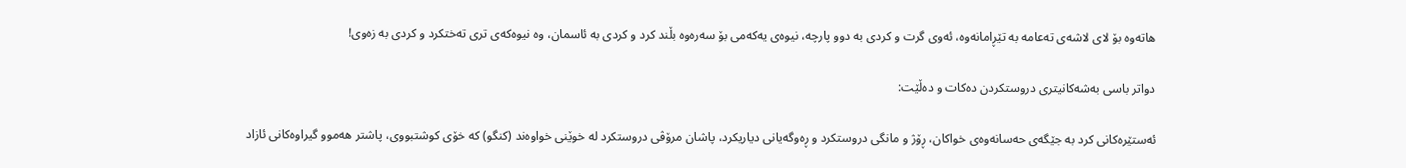هاتەوە بۆ لای لاشەی تەعامە بە تێڕامانەوە، ئەوی گرت و کردی بە دوو پارچە، نیوەی یەکەمی بۆ سەرەوە بڵند کرد و کردی بە ئاسمان، وە نیوەکەی تری تەختکرد و کردی بە زەوی!

دواتر باسی بەشەکانیتری دروستکردن دەکات و دەڵێت:

ئەستێرەکانی کرد بە جێگەی حەسانەوەی خواکان، ڕۆژ و مانگی دروستکرد و ڕەوگەیانی دیاریکرد، پاشان مرۆڤی دروستکرد لە خوێنی خواوەند (کنگو) کە خۆی کوشتبووی، پاشتر هەموو گیراوەکانی ئازاد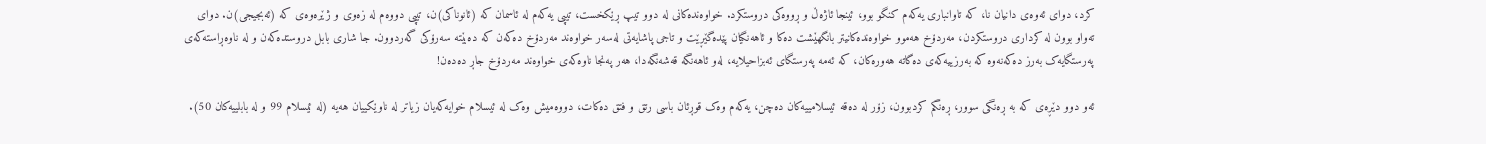کرد، دوای ئەوەی دانیان نا، کە تاوانباری یەکەم کنگو بوو، ئینجا ئاژەڵ و ڕووەکی دروستکرد. خواوەندەکانی لە دوو تیپ ڕێکخست، تیپی یەکەم لە ئاسمان کە (ئانوناکی)ن، تیپی دووەم لە زەوی و ژێرەوەی کە (ئەبجیجی)ن. دوای تەواو بوون لە کرداری دروستکردن، مەردۆخ هەموو خواوەندەکانیتر بانگهێشت دەکا و ئاهەنگیان پێدەگێڕێت و تاجی پاشایەتی لەسەر خواوەند مەردۆخ دەکەن کە دەبێتە سەرۆکی گەردوون. جا شاری بابل دروستدەکەن و لە ناوەڕاستەکەی پەرستگایەک بەرز دەکەنەوە کە بەرزییەکەی دەگاتە هەورەکان، کە ئەمە پەرستگای ئەبزاحیلایە، لەو ئاهەنگە قەشەنگەدا، هەر پەنجا ناوەکەی خواوەند مەردۆخ جاڕ دەدەن!

ئەو دوو دێڕەی کە بە ڕەنگی سوور، ڕەنگم کردبوون، زۆر لە دەقە ئیسلامییەکان دەچن، یەکەم وەک قوڕئان باسی رتق و فتق دەکات، دووەمیش وەک لە ئیسلام خوایەکەیان زیاتر لە ناوێکییان هەیە (لە ئیسلام 99 و لە بابلییەکان 50).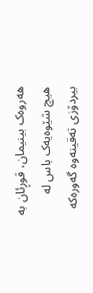هەروەک بینیمان، قوڕئان بە هیچ شێوەیەک باس لە بیردۆزی تەقینەوە گەورەکە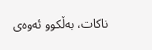ناکات، بەڵکوو ئەوەی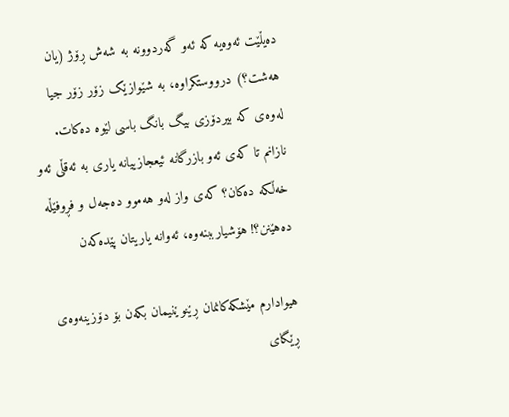دەیڵێت ئەوەیە کە ئەو گەردوونە بە شەش ڕۆژ (یان هەشت؟) درووستکراوە، بە شێوازێک زۆر زۆر جیا لەوەی کە بیردۆزی بیگ بانگ باسی لێوە دەکات. نازانم تا کەی ئەو بازرگانە ئیعجازییانە یاری بە ئەقڵی ئەو خەڵکە دەکان؟ کەی واز لەو هەموو دەجەل و فڕوفێڵە دەهێنن؟! هۆشیارببنەوە، ئەوانە یاریتان پێدەکەن

هیوادارم مێشکەکانمان ڕێنوێنیمان بکەن بۆ دۆزینەوەی ڕێگای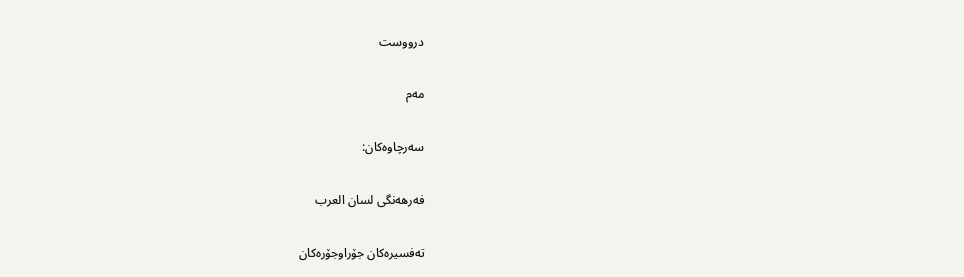درووست

مەم

سەرچاوەکان:

فەرهەنگی لسان العرب

تەفسیرەکان جۆراوجۆرەکان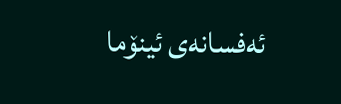ئەفسانەی ئینۆما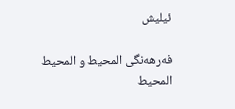ئیلیش

فەرهەنگی المحيط و المحيط المحيط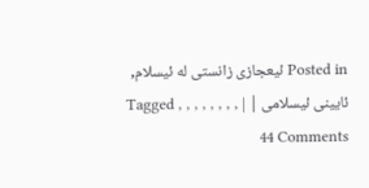Posted in ئیعجازی زانستی لە ئیسلام, ئایینی ئیسلامی | Tagged , , , , , , , , | 44 Comments